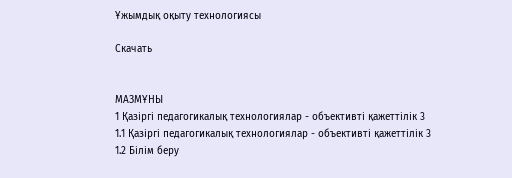Ұжымдық оқыту технологиясы

Скачать


МАЗМҰНЫ
1 Қазіргі педагогикалық технологиялар - объективті қажеттілік 3
1.1 Қазіргі педагогикалық технологиялар - объективті қажеттілік 3
1.2 Білім беру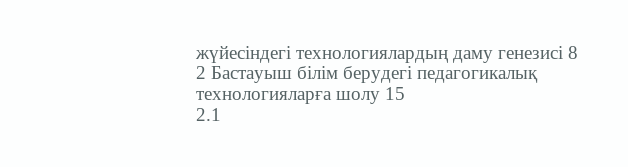жүйесіндегі технологиялардың даму генезисі 8
2 Бастауыш білім берудегі педагогикалық технологияларға шолу 15
2.1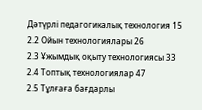Дәтүрлі педагогикалық технология 15
2.2 Ойын технологиялары 26
2.3 Ұжымдық оқыту технологиясы 33
2.4 Топтық технологиялар 47
2.5 Тұлғаға бағдарлы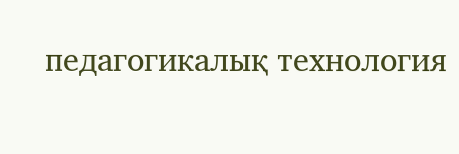педагогикалық технология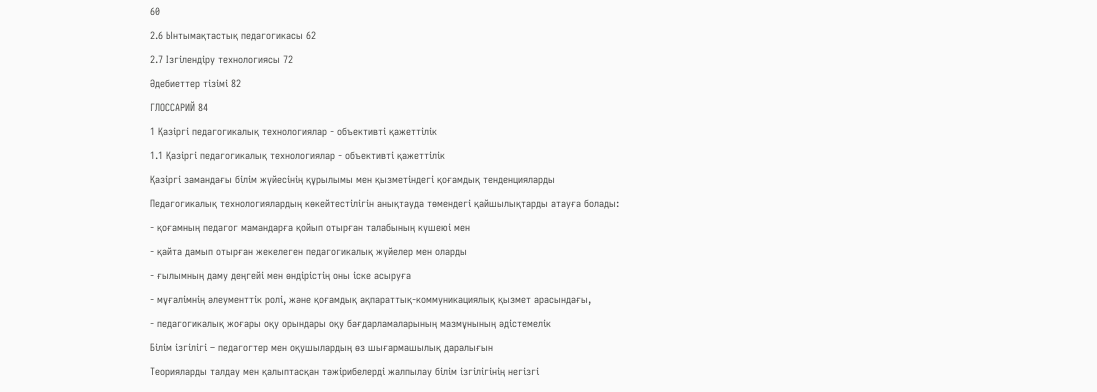60
2.6 Ынтымақтастық педагогикасы 62
2.7 Ізгілендіру технологиясы 72
Әдебиеттер тізімі 82
ГЛОССАРИЙ 84
1 Қазіргі педагогикалық технологиялар - объективті қажеттілік
1.1 Қазіргі педагогикалық технологиялар - объективті қажеттілік
Қазіргі замандағы білім жүйесінің құрылымы мен қызметіндегі қоғамдық тенденцияларды
Педагогикалық технологиялардың көкейтестілігін анықтауда төмендегі қайшылықтарды атауға болады:
- қоғамның педагог мамандарға қойып отырған талабының күшеюі мен
- қайта дамып отырған жекелеген педагогикалық жүйелер мен оларды
- ғылымның даму деңгейі мен өндірістің оны іске асыруға
- мұғалімнің әлеументтік ролі, және қоғамдық ақпараттық-коммуникациялық қызмет арасындағы,
- педагогикалық жоғары оқу орындары оқу бағдарламаларының мазмұнының әдістемелік
Білім ізгілігі – педагогтер мен оқушылардың өз шығармашылық даралығын
Теорияларды талдау мен қалыптасқан тәжірибелерді жалпылау білім ізгілігінің негізгі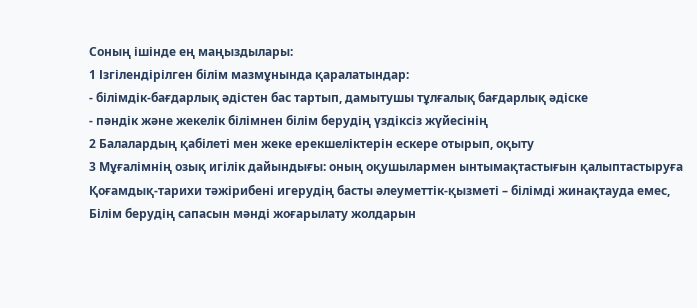Соның ішінде ең маңыздылары:
1 Ізгілендірілген білім мазмұнында қаралатындар:
- білімдік-бағдарлық әдістен бас тартып, дамытушы тұлғалық бағдарлық әдіске
- пәндік және жекелік білімнен білім берудің үздіксіз жүйесінің
2 Балалардың қабілеті мен жеке ерекшеліктерін ескере отырып, оқыту
3 Мұғалімнің озық игілік дайындығы: оның оқушылармен ынтымақтастығын қалыптастыруға
Қоғамдық-тарихи тәжірибені игерудің басты әлеуметтік-қызметі – білімді жинақтауда емес,
Білім берудің сапасын мәнді жоғарылату жолдарын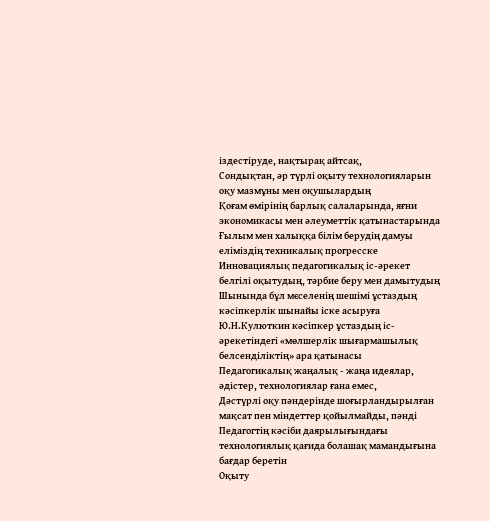іздестіруде, нақтырақ айтсақ,
Сондықтан, әр түрлі оқыту технологияларын оқу мазмұны мен оқушылардың
Қоғам өмірінің барлық салаларында, яғни экономикасы мен әлеуметтік қатынастарында
Ғылым мен халыққа білім берудің дамуы еліміздің техникалық прогресске
Инновациялық педагогикалық іс-әрекет белгілі оқытудың, тәрбие беру мен дамытудың
Шынында бұл мєселенің шешімі ұстаздың кәсіпкерлік шынайы іске асыруға
Ю.Н.Кулюткин кәсіпкер ұстаздың іс-әрекетіндегі «мөлшерлік шығармашылық белсенділіктің» ара қатынасы
Педагогикалық жаңалық - жаңа идеялар, әдістер, технологиялар ғана емес,
Дәстүрлі оқу пәндерінде шоғырландырылған мақсат пен міндеттер қойылмайды, пәнді
Педагогтің кәсіби даярылығындағы технологиялық қағида болашақ мамандығына бағдар беретін
Оқыту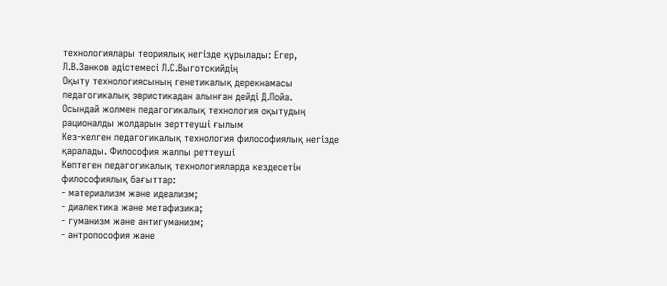технологиялары теориялық негізде құрылады: Егер, Л.В.Занков әдістемесі Л.С.Выготскийдің
Оқыту технологиясының генетикалық дерекнамасы педагогикалық эвристикадан алынған дейді Д.Пойа.
Осындай жолмен педагогикалық технология оқытудың рационалды жолдарын зерттеуші ғылым
Кез-келген педагогикалық технология философиялық негізде қаралады. Философия жалпы реттеуші
Көптеген педагогикалық технологияларда кездесетін философиялық бағыттар:
- материализм және идеализм;
- диалектика және метафизика;
- гуманизм және антигуманизм;
- антропософия және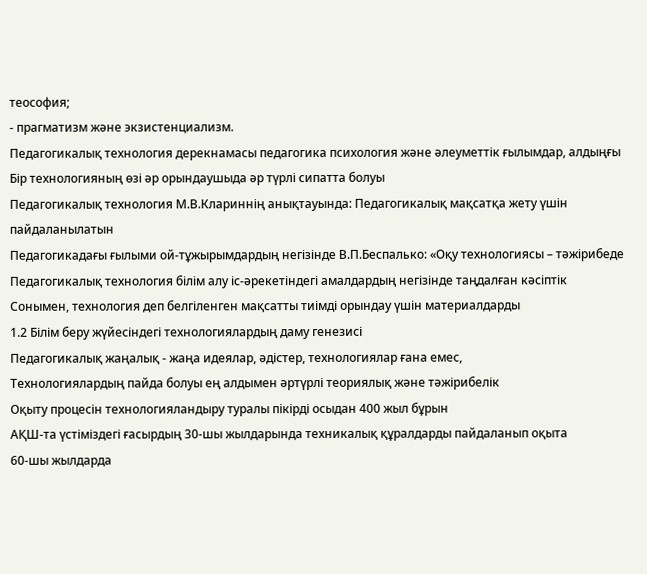теософия;
- прагматизм және экзистенциализм.
Педагогикалық технология дерекнамасы педагогика психология және әлеуметтік ғылымдар, алдыңғы
Бір технологияның өзі әр орындаушыда әр түрлі сипатта болуы
Педагогикалық технология М.В.Клариннің анықтауында: Педагогикалық мақсатқа жету үшін пайдаланылатын
Педагогикадағы ғылыми ой-тұжырымдардың негізінде В.П.Беспалько: «Оқу технологиясы – тәжірибеде
Педагогикалық технология білім алу іс-әрекетіндегі амалдардың негізінде таңдалған кәсіптік
Сонымен, технология деп белгіленген мақсатты тиімді орындау үшін материалдарды
1.2 Білім беру жүйесіндегі технологиялардың даму генезисі
Педагогикалық жаңалық - жаңа идеялар, әдістер, технологиялар ғана емес,
Технологиялардың пайда болуы ең алдымен әртүрлі теориялық және тәжірибелік
Оқыту процесін технологияландыру туралы пікірді осыдан 400 жыл бұрын
АҚШ-та үстіміздегі ғасырдың 30-шы жылдарында техникалық құралдарды пайдаланып оқыта
60-шы жылдарда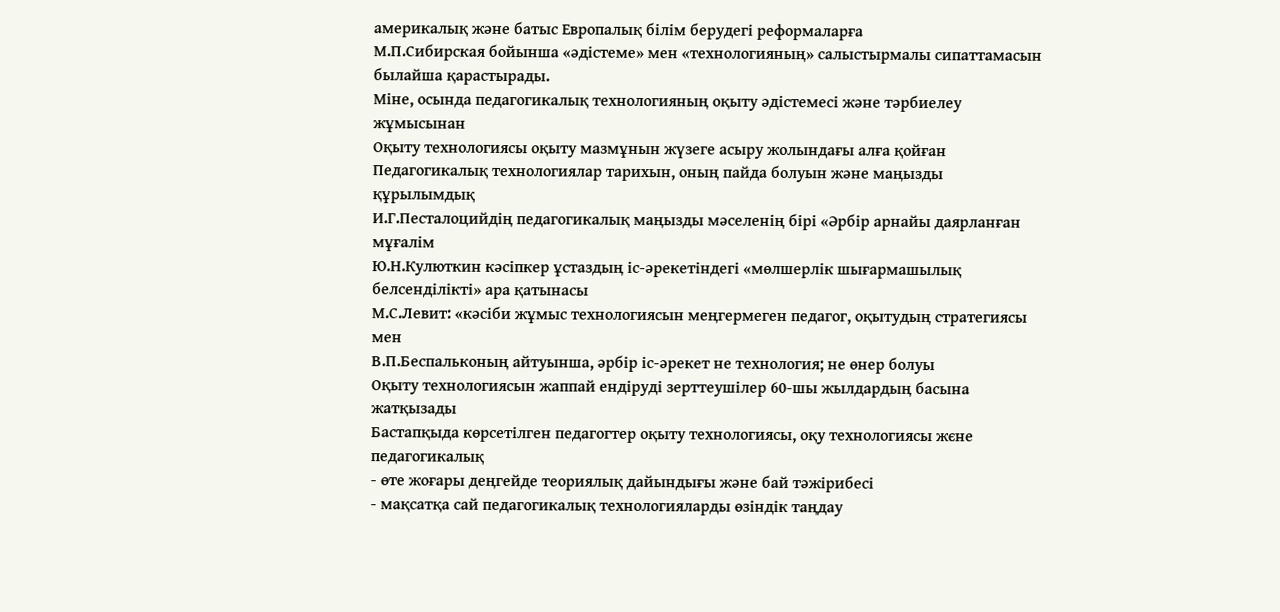америкалық және батыс Европалық білім берудегі реформаларға
М.П.Сибирская бойынша «әдістеме» мен «технологияның» салыстырмалы сипаттамасын былайша қарастырады.
Міне, осында педагогикалық технологияның оқыту әдістемесі және тәрбиелеу жұмысынан
Оқыту технологиясы оқыту мазмұнын жүзеге асыру жолындағы алға қойған
Педагогикалық технологиялар тарихын, оның пайда болуын және маңызды құрылымдық
И.Г.Песталоцийдің педагогикалық маңызды мәселенің бірі «Әрбір арнайы даярланған мұғалім
Ю.Н.Кулюткин кәсіпкер ұстаздың іс-әрекетіндегі «мөлшерлік шығармашылық белсенділікті» ара қатынасы
М.С.Левит: «кәсіби жұмыс технологиясын меңгермеген педагог, оқытудың стратегиясы мен
В.П.Беспальконың айтуынша, әрбір іс-әрекет не технология; не өнер болуы
Оқыту технологиясын жаппай ендіруді зерттеушілер 60-шы жылдардың басына жатқызады
Бастапқыда көрсетілген педагогтер оқыту технологиясы, оқу технологиясы жєне педагогикалық
- өте жоғары деңгейде теориялық дайындығы және бай тәжірибесі
- мақсатқа сай педагогикалық технологияларды өзіндік таңдау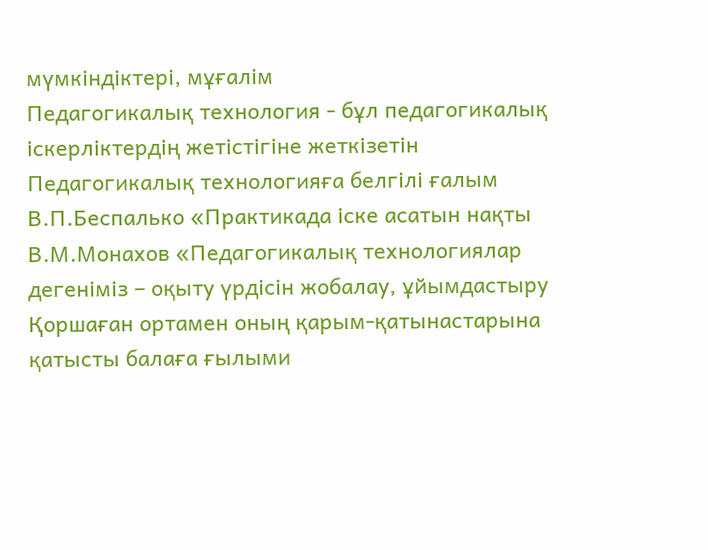мүмкіндіктері, мұғалім
Педагогикалық технология - бұл педагогикалық іскерліктердің жетістігіне жеткізетін
Педагогикалық технологияға белгілі ғалым В.П.Беспалько «Практикада іске асатын нақты
В.М.Монахов «Педагогикалық технологиялар дегеніміз – оқыту үрдісін жобалау, ұйымдастыру
Қоршаған ортамен оның қарым-қатынастарына қатысты балаға ғылыми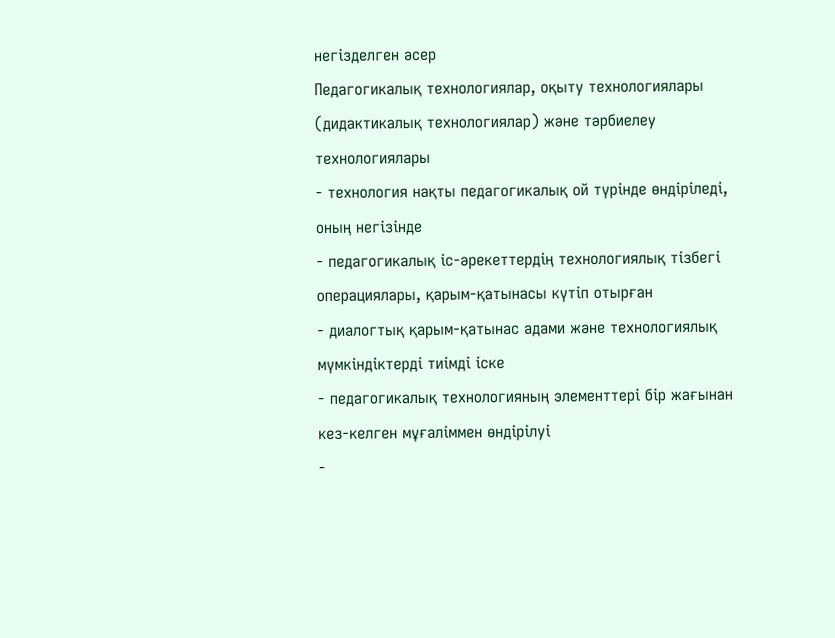негізделген әсер
Педагогикалық технологиялар, оқыту технологиялары (дидактикалық технологиялар) және тәрбиелеу технологиялары
- технология нақты педагогикалық ой түрінде өндіріледі, оның негізінде
- педагогикалық іс-әрекеттердің технологиялық тізбегі операциялары, қарым-қатынасы күтіп отырған
- диалогтық қарым-қатынас адами және технологиялық мүмкіндіктерді тиімді іске
- педагогикалық технологияның элементтері бір жағынан кез-келген мұғаліммен өндірілуі
-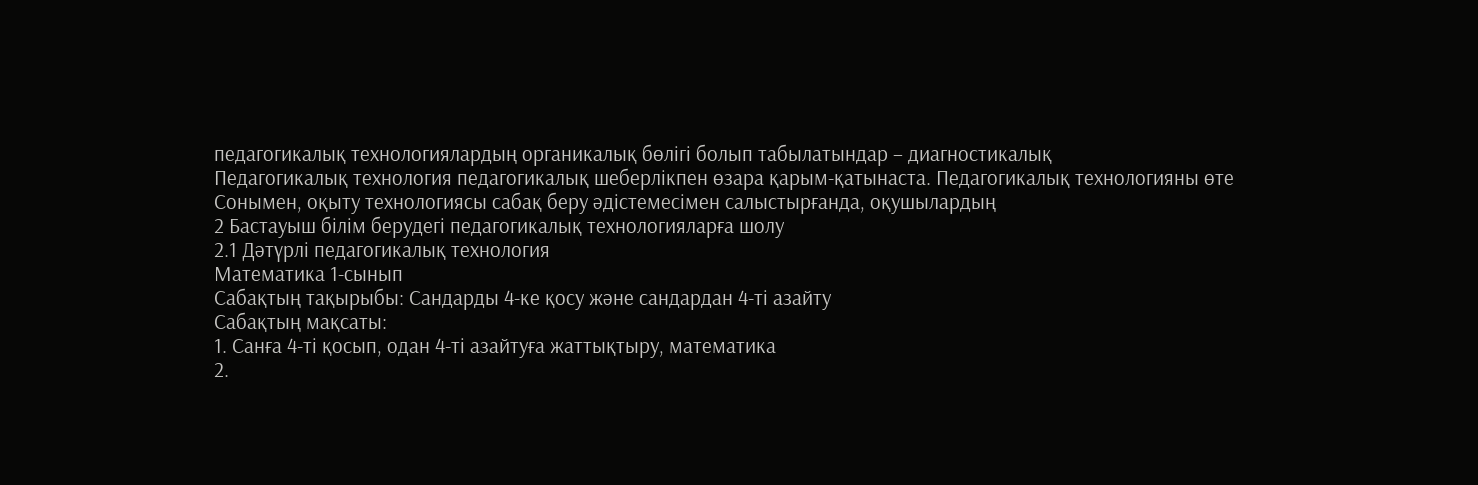педагогикалық технологиялардың органикалық бөлігі болып табылатындар – диагностикалық
Педагогикалық технология педагогикалық шеберлікпен өзара қарым-қатынаста. Педагогикалық технологияны өте
Сонымен, оқыту технологиясы сабақ беру әдістемесімен салыстырғанда, оқушылардың
2 Бастауыш білім берудегі педагогикалық технологияларға шолу
2.1 Дәтүрлі педагогикалық технология
Математика 1-сынып
Сабақтың тақырыбы: Сандарды 4-ке қосу және сандардан 4-ті азайту
Сабақтың мақсаты:
1. Санға 4-ті қосып, одан 4-ті азайтуға жаттықтыру, математика
2.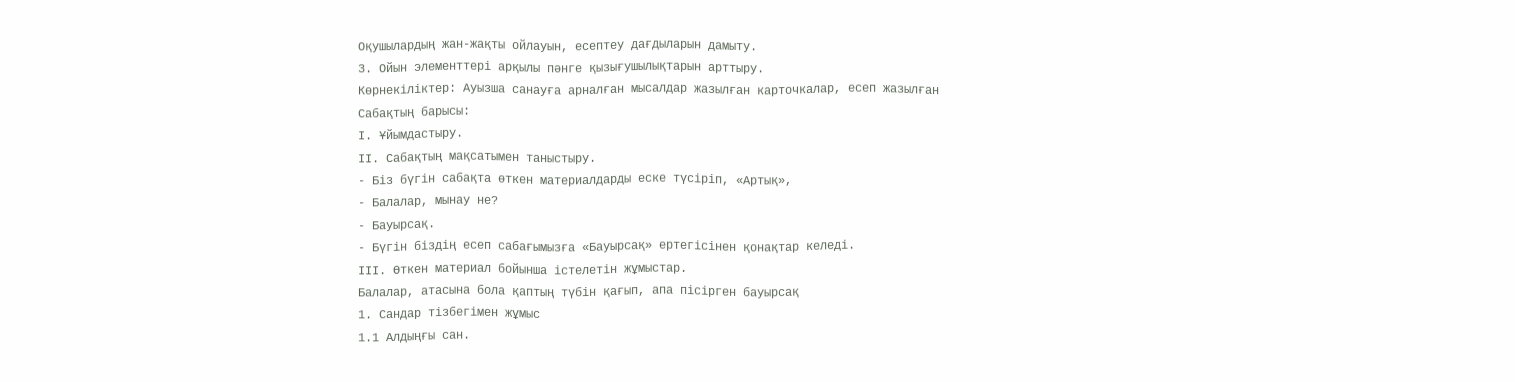Оқушылардың жан-жақты ойлауын, есептеу дағдыларын дамыту.
3. Ойын элементтері арқылы пәнге қызығушылықтарын арттыру.
Көрнекіліктер: Ауызша санауға арналған мысалдар жазылған карточкалар, есеп жазылған
Сабақтың барысы:
І. Ұйымдастыру.
ІІ. Сабақтың мақсатымен таныстыру.
- Біз бүгін сабақта өткен материалдарды еске түсіріп, «Артық»,
- Балалар, мынау не?
- Бауырсақ.
- Бүгін біздің есеп сабағымызға «Бауырсақ» ертегісінен қонақтар келеді.
ІІІ. Өткен материал бойынша істелетін жұмыстар.
Балалар, атасына бола қаптың түбін қағып, апа пісірген бауырсақ
1. Сандар тізбегімен жұмыс
1.1 Алдыңғы сан.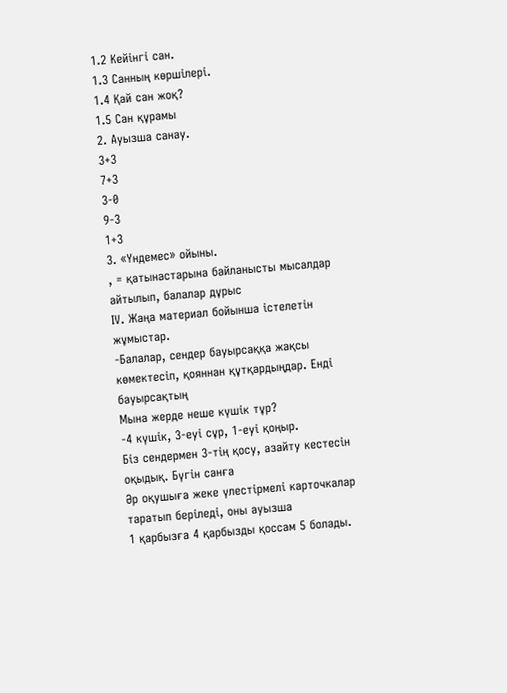1.2 Кейінгі сан.
1.3 Санның көршілері.
1.4 Қай сан жоқ?
1.5 Сан құрамы
2. Ауызша санау.
3+3
7+3
3-0
9-3
1+3
3. «Үндемес» ойыны.
, = қатынастарына байланысты мысалдар айтылып, балалар дұрыс
ІV. Жаңа материал бойынша істелетін жұмыстар.
-Балалар, сендер бауырсаққа жақсы көмектесіп, қояннан құтқардыңдар. Енді бауырсақтың
Мына жерде неше күшік тұр?
-4 күшік, 3-еуі сұр, 1-еуі қоңыр.
Біз сендермен 3-тің қосу, азайту кестесін оқыдық. Бүгін санға
Әр оқушыға жеке үлестірмелі карточкалар таратып беріледі, оны ауызша
1 қарбызға 4 қарбызды қоссам 5 болады.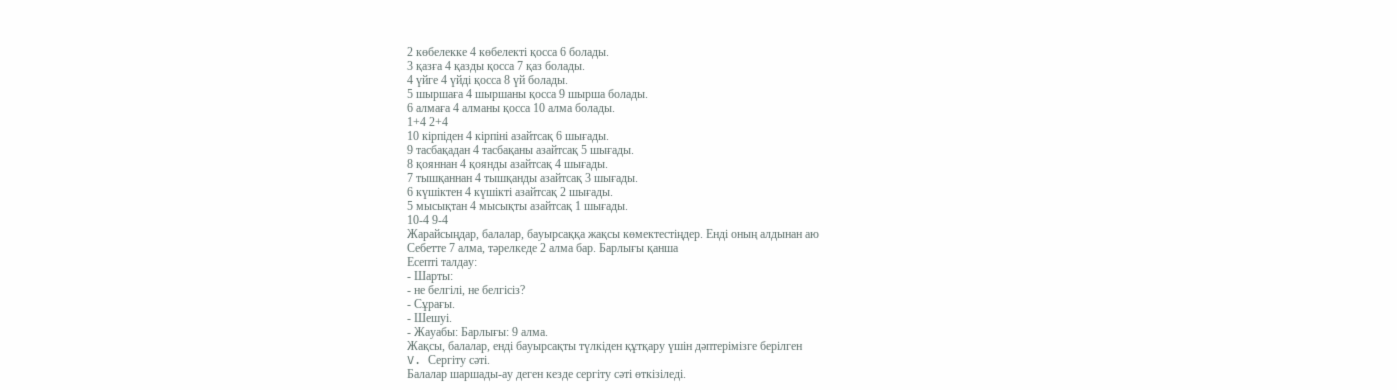2 көбелекке 4 көбелекті қосса 6 болады.
3 қазға 4 қазды қосса 7 қаз болады.
4 үйге 4 үйді қосса 8 үй болады.
5 шыршаға 4 шыршаны қосса 9 шырша болады.
6 алмаға 4 алманы қосса 10 алма болады.
1+4 2+4
10 кірпіден 4 кірпіні азайтсақ 6 шығады.
9 тасбақадан 4 тасбақаны азайтсақ 5 шығады.
8 қояннан 4 қоянды азайтсақ 4 шығады.
7 тышқаннан 4 тышқанды азайтсақ 3 шығады.
6 күшіктен 4 күшікті азайтсақ 2 шығады.
5 мысықтан 4 мысықты азайтсақ 1 шығады.
10-4 9-4
Жарайсыңдар, балалар, бауырсаққа жақсы көмектестіңдер. Енді оның алдынан аю
Себетте 7 алма, тәрелкеде 2 алма бар. Барлығы қанша
Есепті талдау:
- Шарты:
- не белгілі, не белгісіз?
- Сұрағы.
- Шешуі.
- Жауабы: Барлығы: 9 алма.
Жақсы, балалар, енді бауырсақты түлкіден құтқару үшін дәптерімізге берілген
V. Сергіту сәті.
Балалар шаршады-ау деген кезде сергіту сәті өткізіледі.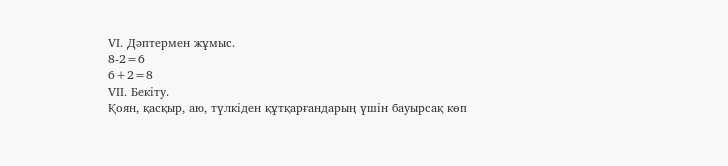VІ. Дәптермен жұмыс.
8-2=6
6+2=8
VІІ. Бекіту.
Қоян, қасқыр, аю, түлкіден құтқарғандарың үшін бауырсақ көп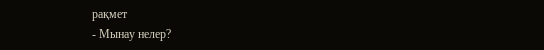рақмет
- Мынау нелер?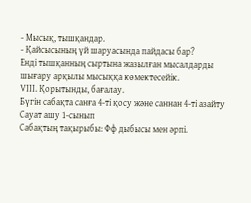- Мысық, тышқандар.
- Қайсысының үй шаруасында пайдасы бар?
Енді тышқанның сыртына жазылған мысалдарды шығару арқылы мысыққа көмектесейік.
VІІІ. Қорытынды, бағалау.
Бүгін сабақта санға 4-ті қосу және саннан 4-ті азайту
Сауат ашу 1-сынып
Сабақтың тақырыбы: Фф дыбысы мен әрпі.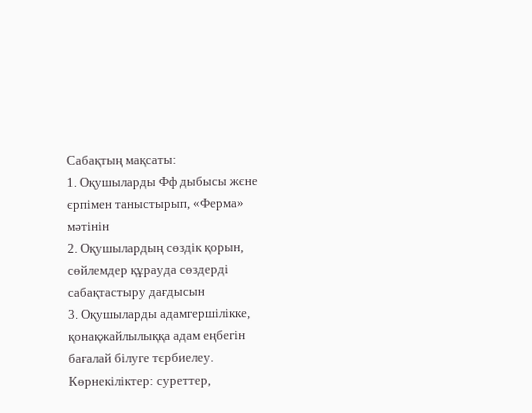Сабақтың мақсаты:
1. Оқушыларды Фф дыбысы жєне єрпімен таныстырып, «Ферма» мәтінін
2. Оқушылардың сөздік қорын, сөйлемдер құрауда сөздерді сабақтастыру дағдысын
3. Оқушыларды адамгершілікке, қонақжайлылыққа адам еңбегін бағалай білуге тєрбиелеу.
Көрнекіліктер: суреттер,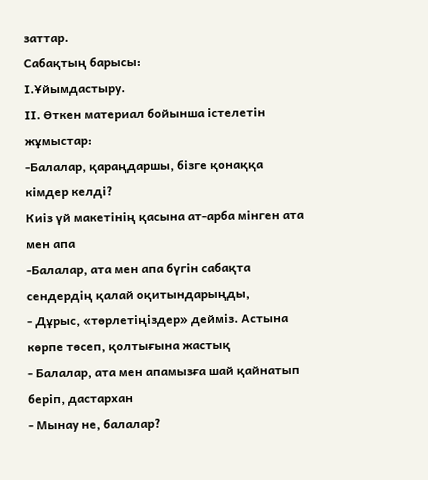заттар.
Сабақтың барысы:
І.Ұйымдастыру.
ІІ. Өткен материал бойынша істелетін жұмыстар:
-Балалар, қараңдаршы, бізге қонаққа кімдер келді?
Киіз үй макетінің қасына ат-арба мінген ата мен апа
-Балалар, ата мен апа бүгін сабақта сендердің қалай оқитындарыңды,
- Дұрыс, «төрлетіңіздер» дейміз. Астына көрпе төсеп, қолтығына жастық
- Балалар, ата мен апамызға шай қайнатып беріп, дастархан
- Мынау не, балалар?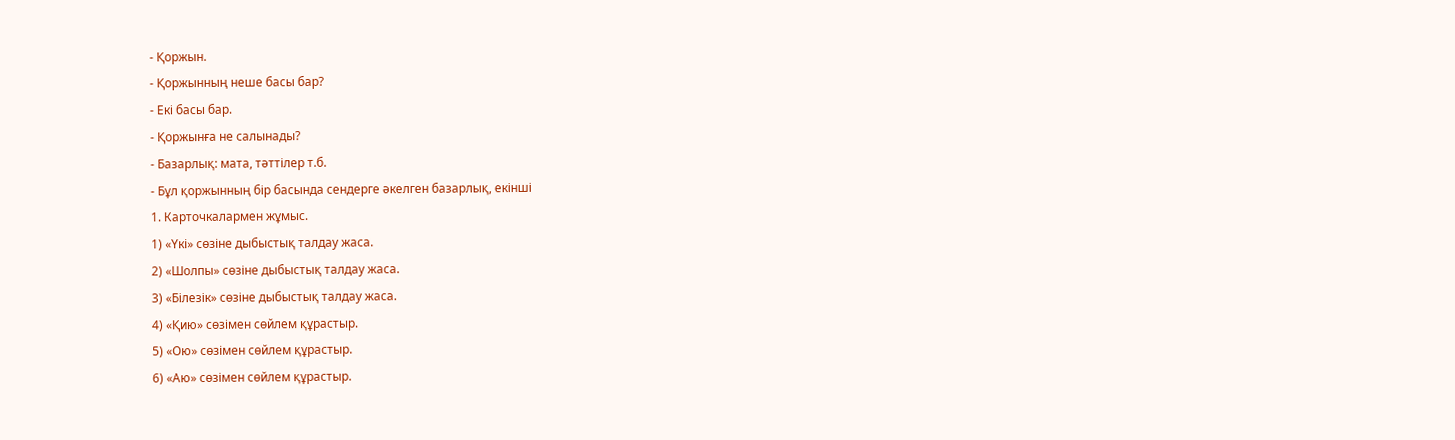- Қоржын.
- Қоржынның неше басы бар?
- Екі басы бар.
- Қоржынға не салынады?
- Базарлық: мата, тәттілер т.б.
- Бұл қоржынның бір басында сендерге әкелген базарлық, екінші
1. Карточкалармен жұмыс.
1) «Үкі» сөзіне дыбыстық талдау жаса.
2) «Шолпы» сөзіне дыбыстық талдау жаса.
3) «Білезік» сөзіне дыбыстық талдау жаса.
4) «Қию» сөзімен сөйлем құрастыр.
5) «Ою» сөзімен сөйлем құрастыр.
6) «Аю» сөзімен сөйлем құрастыр.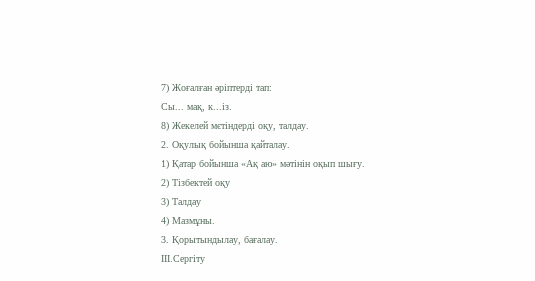7) Жоғалған әріптерді тап:
Сы... мақ, к...із.
8) Жекелей мєтіндерді оқу, талдау.
2. Оқулық бойынша қайталау.
1) Қатар бойынша «Ақ аю» мәтінін оқып шығу.
2) Тізбектей оқу
3) Талдау
4) Мазмұны.
3. Қорытындылау, бағалау.
ІІІ.Сергіту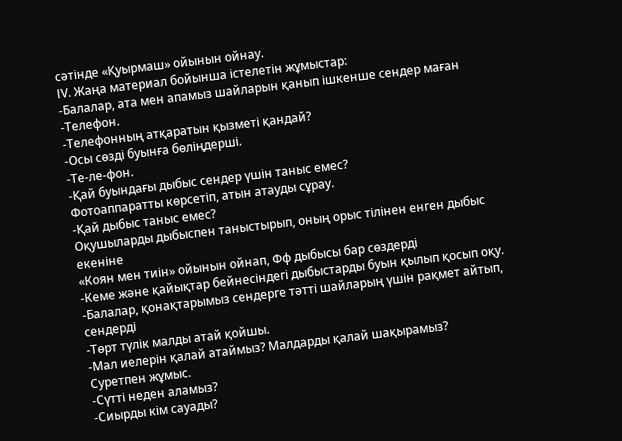сәтінде «Қуырмаш» ойынын ойнау.
ІV. Жаңа материал бойынша істелетін жұмыстар:
-Балалар, ата мен апамыз шайларын қанып ішкенше сендер маған
-Телефон.
-Телефонның атқаратын қызметі қандай?
-Осы сөзді буынға бөліңдерші.
-Те-ле-фон.
-Қай буындағы дыбыс сендер үшін таныс емес?
Фотоаппаратты көрсетіп, атын атауды сұрау.
-Қай дыбыс таныс емес?
Оқушыларды дыбыспен таныстырып, оның орыс тілінен енген дыбыс екеніне
«Коян мен тиін» ойынын ойнап, Фф дыбысы бар сөздерді
-Кеме және қайықтар бейнесіндегі дыбыстарды буын қылып қосып оқу.
-Балалар, қонақтарымыз сендерге тәтті шайларың үшін рақмет айтып, сендерді
-Төрт түлік малды атай қойшы.
-Мал иелерін қалай атаймыз? Малдарды қалай шақырамыз?
Суретпен жұмыс.
-Сүтті неден аламыз?
-Сиырды кім сауады?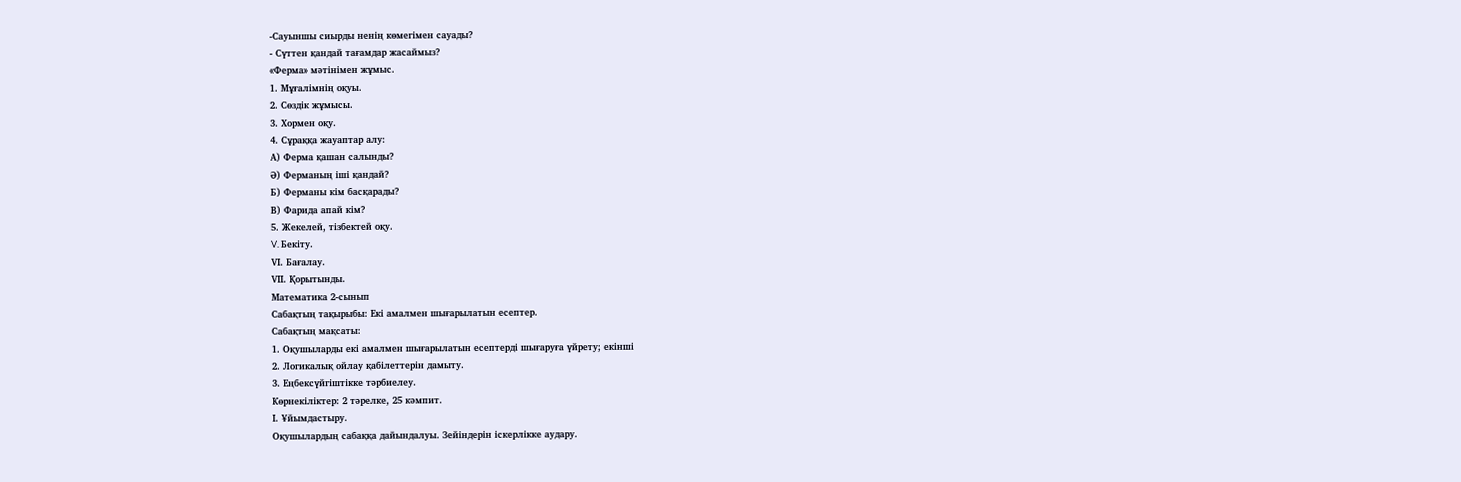-Сауыншы сиырды ненің көмегімен сауады?
- Сүттен қандай тағамдар жасаймыз?
«Ферма» мәтінімен жұмыс.
1. Мұғалімнің оқуы.
2. Сөздік жұмысы.
3. Хормен оқу.
4. Сұраққа жауаптар алу:
А) Ферма қашан салынды?
Ә) Ферманың іші қандай?
Б) Ферманы кім басқарады?
В) Фарида апай кім?
5. Жекелей, тізбектей оқу.
V. Бекіту.
VІ. Бағалау.
VІІ. Қорытынды.
Математика 2-сынып
Сабақтың тақырыбы: Екі амалмен шығарылатын есептер.
Сабақтың мақсаты:
1. Оқушыларды екі амалмен шығарылатын есептерді шығаруға үйрету; екінші
2. Логикалық ойлау қабілеттерін дамыту.
3. Еңбексүйгіштікке тәрбиелеу.
Көрнекіліктер: 2 тәрелке, 25 кәмпит.
І. Ұйымдастыру.
Оқушылардың сабаққа дайындалуы. Зейіндерін іскерлікке аудару.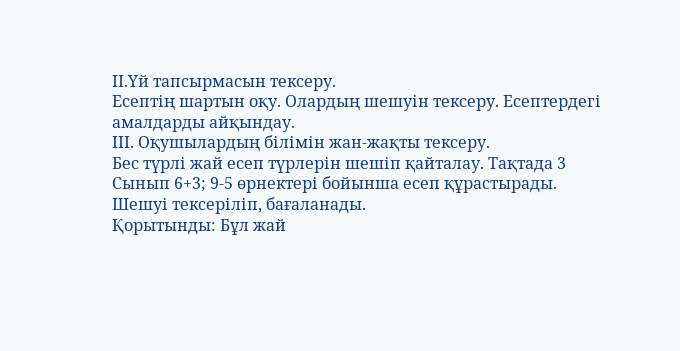ІІ.Үй тапсырмасын тексеру.
Есептің шартын оқу. Олардың шешуін тексеру. Есептердегі амалдарды айқындау.
ІІІ. Оқушылардың білімін жан-жақты тексеру.
Бес түрлі жай есеп түрлерін шешіп қайталау. Тақтада 3
Сынып 6+3; 9-5 өрнектері бойынша есеп құрастырады.
Шешуі тексеріліп, бағаланады.
Қорытынды: Бұл жай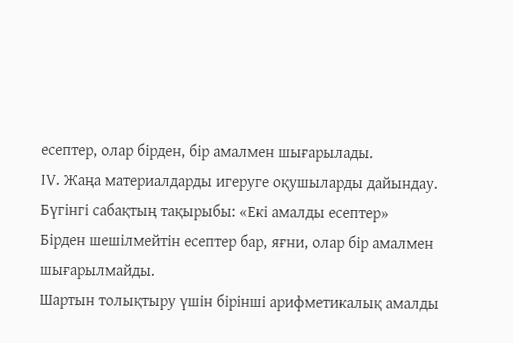есептер, олар бірден, бір амалмен шығарылады.
ІV. Жаңа материалдарды игеруге оқушыларды дайындау.
Бүгінгі сабақтың тақырыбы: «Екі амалды есептер»
Бірден шешілмейтін есептер бар, яғни, олар бір амалмен шығарылмайды.
Шартын толықтыру үшін бірінші арифметикалық амалды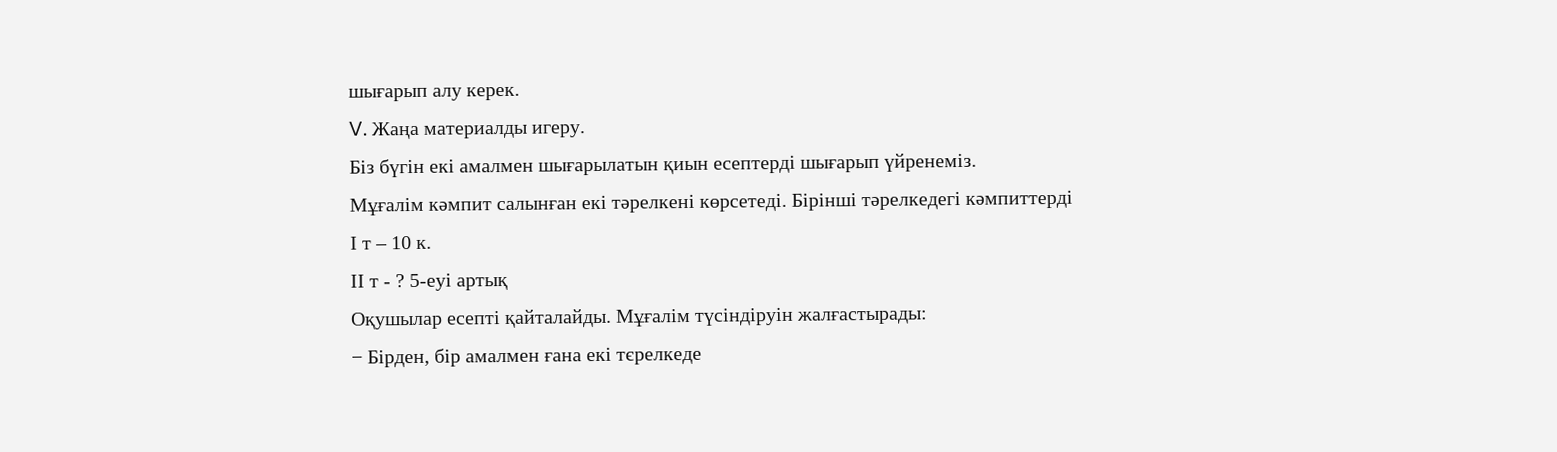шығарып алу керек.
V. Жаңа материалды игеру.
Біз бүгін екі амалмен шығарылатын қиын есептерді шығарып үйренеміз.
Мұғалім кәмпит салынған екі тәрелкені көрсетеді. Бірінші тәрелкедегі кәмпиттерді
І т – 10 к.
ІІ т - ? 5-еуі артық
Оқушылар есепті қайталайды. Мұғалім түсіндіруін жалғастырады:
− Бірден, бір амалмен ғана екі тєрелкеде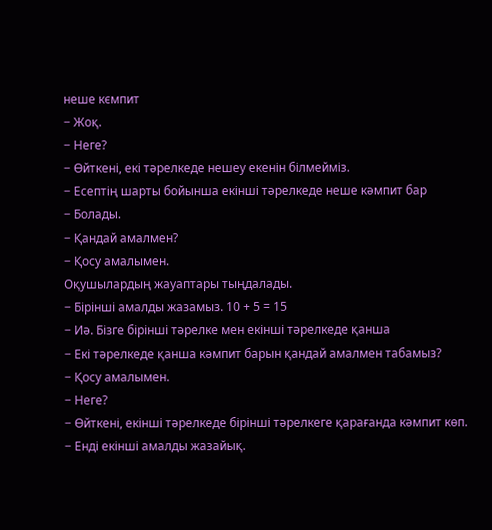неше кємпит
− Жоқ.
− Неге?
− Өйткені, екі тәрелкеде нешеу екенін білмейміз.
− Есептің шарты бойынша екінші тәрелкеде неше кәмпит бар
− Болады.
− Қандай амалмен?
− Қосу амалымен.
Оқушылардың жауаптары тыңдалады.
− Бірінші амалды жазамыз. 10 + 5 = 15
− Иә. Бізге бірінші тәрелке мен екінші тәрелкеде қанша
− Екі тәрелкеде қанша кәмпит барын қандай амалмен табамыз?
− Қосу амалымен.
− Неге?
− Өйткені, екінші тәрелкеде бірінші тәрелкеге қарағанда кәмпит көп.
− Енді екінші амалды жазайық.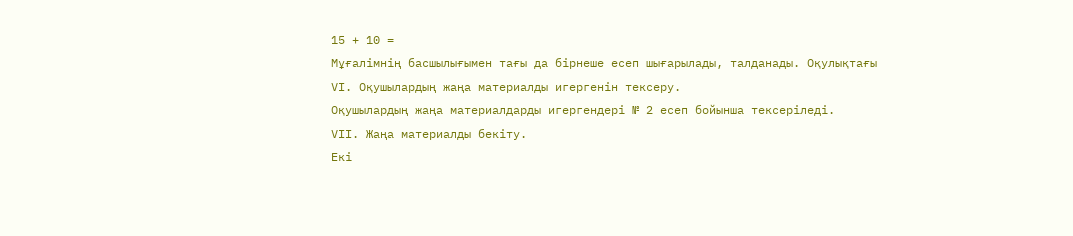15 + 10 =
Мұғалімнің басшылығымен тағы да бірнеше есеп шығарылады, талданады. Оқулықтағы
VI. Оқушылардың жаңа материалды игергенін тексеру.
Оқушылардың жаңа материалдарды игергендері № 2 есеп бойынша тексеріледі.
VII. Жаңа материалды бекіту.
Екі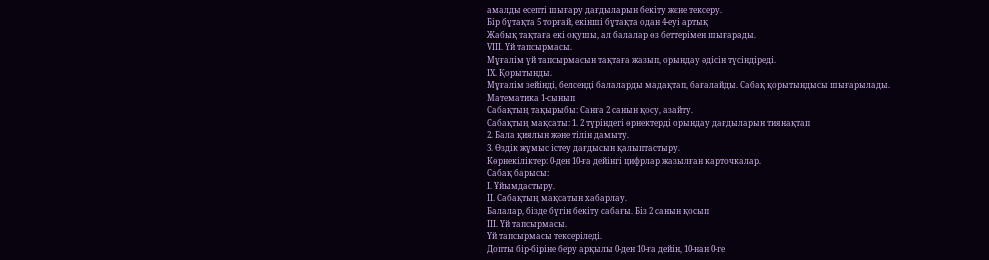амалды есепті шығару дағдыларын бекіту жєне тексеру.
Бір бұтақта 5 торғай, екінші бұтақта одан 4-еуі артық
Жабық тақтаға екі оқушы, ал балалар өз беттерімен шығарады.
VIII. Үй тапсырмасы.
Мұғалім үй тапсырмасын тақтаға жазып, орындау әдісін түсіндіреді.
IX. Қорытынды.
Мұғалім зейінді, белсенді балаларды мадақтап, бағалайды. Сабақ қорытындысы шығарылады.
Математика 1-сынып
Сабақтың тақырыбы: Санға 2 санын қосу, азайту.
Сабақтың мақсаты: 1. 2 түріндегі өрнектерді орындау дағдыларын тиянақтап
2. Бала қиялын және тілін дамыту.
3. Өздік жұмыс істеу дағдысын қалыптастыру.
Көрнекіліктер: 0-ден 10-ға дейінгі цифрлар жазылған карточкалар.
Сабақ барысы:
І. Ұйымдастыру.
ІІ. Сабақтың мақсатын хабарлау.
Балалар, бізде бүгін бекіту сабағы. Біз 2 санын қосып
ІІІ. Үй тапсырмасы.
Үй тапсырмасы тексеріледі.
Допты бір-біріне беру арқылы 0-ден 10-ға дейін, 10-нан 0-ге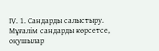ІV. 1. Сандарды салыстыру. Мұғалім сандарды көрсетсе, оқушылар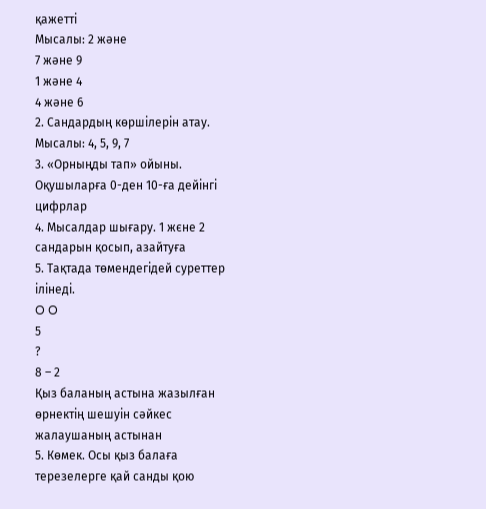қажетті
Мысалы: 2 және
7 және 9
1 және 4
4 және 6
2. Сандардың көршілерін атау.
Мысалы: 4, 5, 9, 7
3. «Орныңды тап» ойыны. Оқушыларға 0-ден 10-ға дейінгі цифрлар
4. Мысалдар шығару. 1 жєне 2 сандарын қосып, азайтуға
5. Тақтада төмендегідей суреттер ілінеді.
O O
5
?
8 – 2
Қыз баланың астына жазылған өрнектің шешуін сәйкес жалаушаның астынан
5. Көмек. Осы қыз балаға терезелерге қай санды қою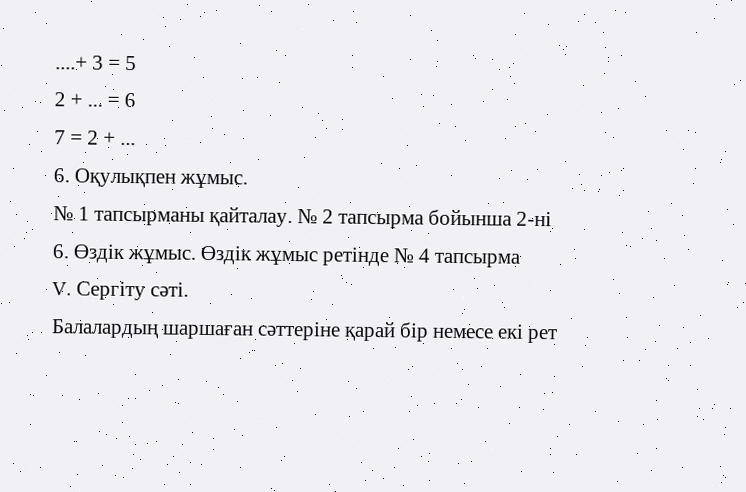....+ 3 = 5
2 + ... = 6
7 = 2 + ...
6. Оқулықпен жұмыс.
№ 1 тапсырманы қайталау. № 2 тапсырма бойынша 2-ні
6. Өздік жұмыс. Өздік жұмыс ретінде № 4 тапсырма
V. Сергіту сәті.
Балалардың шаршаған сәттеріне қарай бір немесе екі рет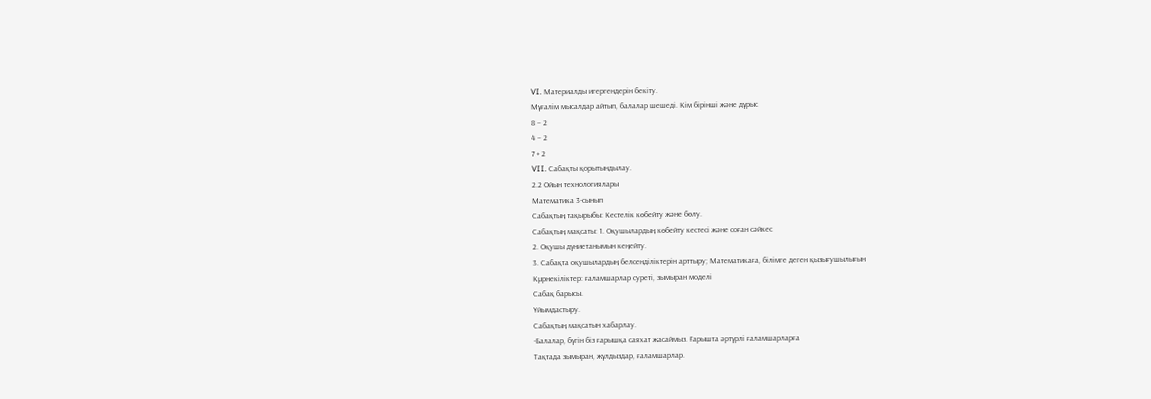VI. Материалды игергендерін бекіту.
Мұғалім мысалдар айтып, балалар шешеді. Кім бірінші және дұрыс
8 – 2
4 – 2
7 + 2
VII. Сабақты қорытындылау.
2.2 Ойын технологиялары
Математика 3-сынып
Сабақтың тақырыбы: Кестелік көбейту және бөлу.
Сабақтың мақсаты: 1. Оқушылардың көбейту кестесі және соған сәйкес
2. Оқушы дүниетанымын кеңейту.
3. Сабақта оқушылардың белсенділіктерін арттыру; Математикаға, білімге деген қызығушылығын
Кµрнекіліктер: ғаламшарлар суреті, зымыран моделі
Сабақ барысы.
Ұйымдастыру.
Сабақтың мақсатын хабарлау.
-Балалар, бүгін біз ғарышқа саяхат жасаймыз. Ғарышта әртүрлі ғаламшарларға
Тақтада зымыран, жұлдыздар, ғаламшарлар.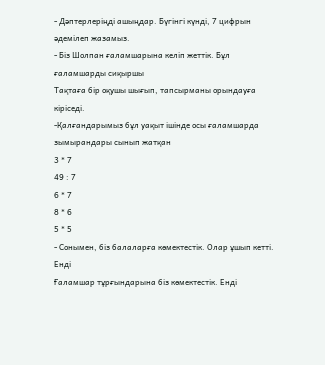- Дәптерлеріңді ашыңдар. Бүгінгі күнді, 7 цифрын әдемілеп жазамыз.
- Біз Шолпан ғаламшарына келіп жеттік. Бұл ғаламшарды сиқыршы
Тақтаға бір оқушы шығып, тапсырманы орындауға кіріседі.
-Қалғандарымыз бұл уақыт ішінде осы ғаламшарда зымырандары сынып жатқан
3 * 7
49 : 7
6 * 7
8 * 6
5 * 5
- Сонымен, біз балаларға көмектестік. Олар ұшып кетті. Енді
Ғаламшар тұрғындарына біз көмектестік. Енді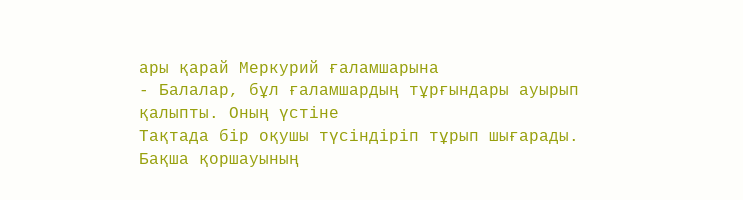ары қарай Меркурий ғаламшарына
- Балалар, бұл ғаламшардың тұрғындары ауырып қалыпты. Оның үстіне
Тақтада бір оқушы түсіндіріп тұрып шығарады.
Бақша қоршауының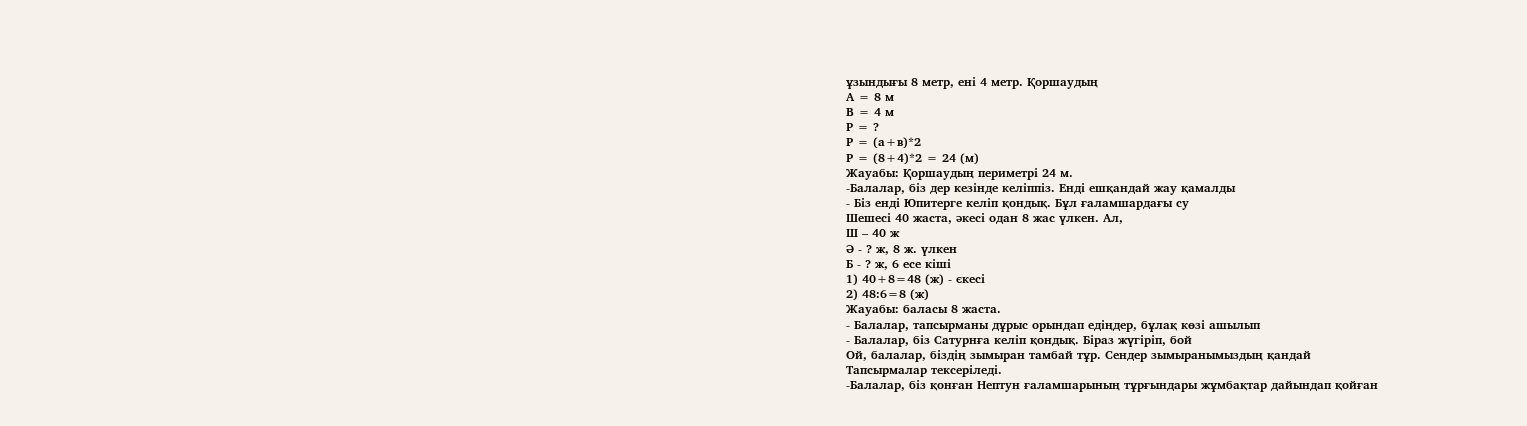ұзындығы 8 метр, ені 4 метр. Қоршаудың
А = 8 м
В = 4 м
Р = ?
Р = (а+в)*2
Р = (8+4)*2 = 24 (м)
Жауабы: Қоршаудың периметрі 24 м.
-Балалар, біз дер кезінде келіппіз. Енді ешқандай жау қамалды
- Біз енді Юпитерге келіп қондық. Бұл ғаламшардағы су
Шешесі 40 жаста, әкесі одан 8 жас үлкен. Ал,
Ш – 40 ж
Ә - ? ж, 8 ж. үлкен
Б - ? ж, 6 есе кіші
1) 40+8=48 (ж) - єкесі
2) 48:6=8 (ж)
Жауабы: баласы 8 жаста.
- Балалар, тапсырманы дұрыс орындап едіңдер, бұлақ көзі ашылып
- Балалар, біз Сатурнға келіп қондық. Біраз жүгіріп, бой
Ой, балалар, біздің зымыран тамбай тұр. Сендер зымыранымыздың қандай
Тапсырмалар тексеріледі.
-Балалар, біз қонған Нептун ғаламшарының тұрғындары жұмбақтар дайындап қойған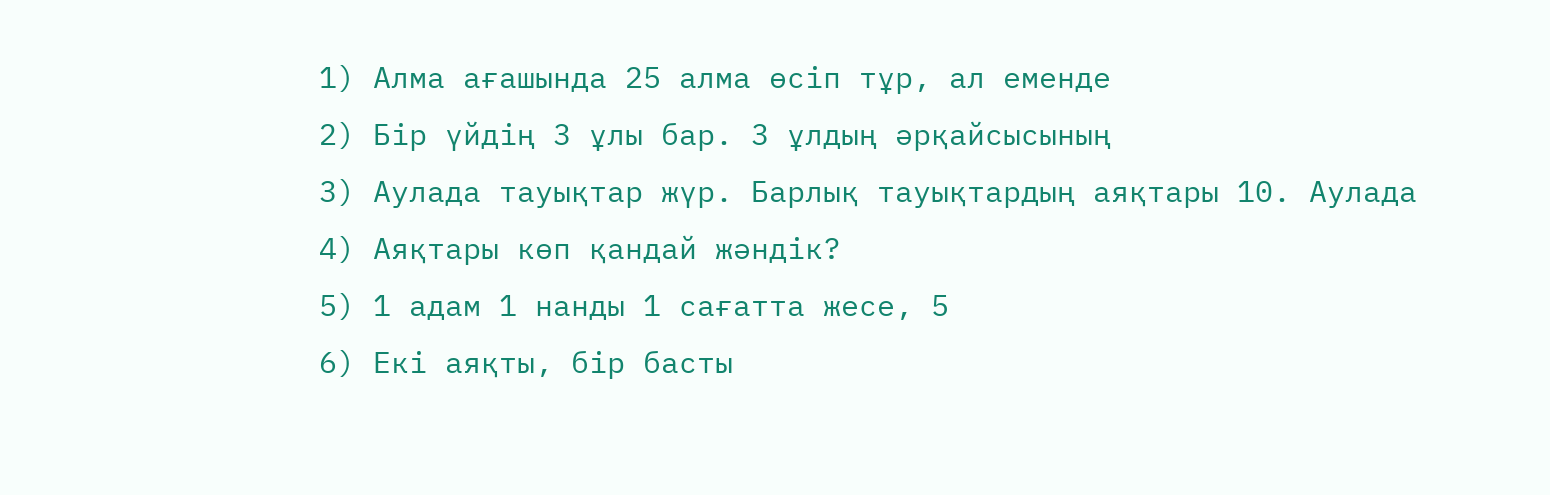1) Алма ағашында 25 алма өсіп тұр, ал еменде
2) Бір үйдің 3 ұлы бар. 3 ұлдың әрқайсысының
3) Аулада тауықтар жүр. Барлық тауықтардың аяқтары 10. Аулада
4) Аяқтары көп қандай жәндік?
5) 1 адам 1 нанды 1 сағатта жесе, 5
6) Екі аяқты, бір басты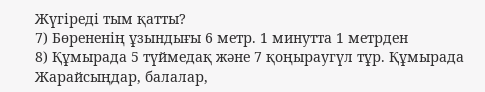Жүгіреді тым қатты?
7) Бөрененің ұзындығы 6 метр. 1 минутта 1 метрден
8) Құмырада 5 түймедақ және 7 қоңыраугүл тұр. Құмырада
Жарайсыңдар, балалар,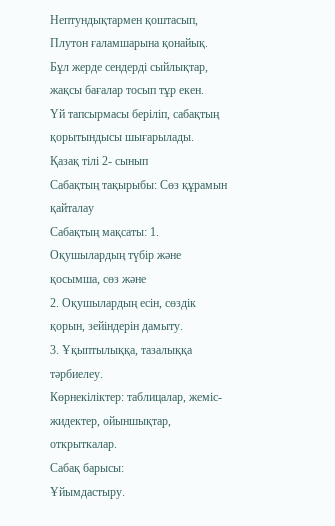Нептундықтармен қоштасып, Плутон ғаламшарына қонайық.
Бұл жерде сендерді сыйлықтар, жақсы бағалар тосып тұр екен.
Үй тапсырмасы беріліп, сабақтың қорытындысы шығарылады.
Қазақ тілі 2- сынып
Сабақтың тақырыбы: Сөз құрамын қайталау
Сабақтың мақсаты: 1. Оқушылардың түбір және қосымша, сөз және
2. Оқушылардың есін, сөздік қорын, зейіндерін дамыту.
3. Ұқыптылыққа, тазалыққа тәрбиелеу.
Көрнекіліктер: таблицалар, жеміс-жидектер, ойыншықтар, открыткалар.
Сабақ барысы:
Ұйымдастыру.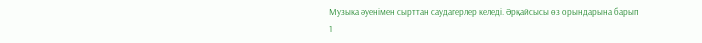Музыка әуенімен сырттан саудагерлер келеді. Әрқайсысы өз орындарына барып
1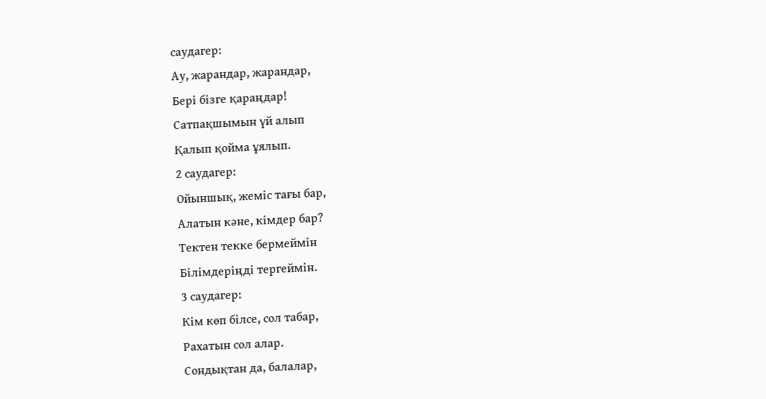саудагер:
Ау, жарандар, жарандар,
Бері бізге қараңдар!
Сатпақшымын үй алып
Қалып қойма ұялып.
2 саудагер:
Ойыншық, жеміс тағы бар,
Алатын кәне, кімдер бар?
Тектен текке бермеймін
Білімдеріңді тергеймін.
3 саудагер:
Кім көп білсе, сол табар,
Рахатын сол алар.
Сондықтан да, балалар,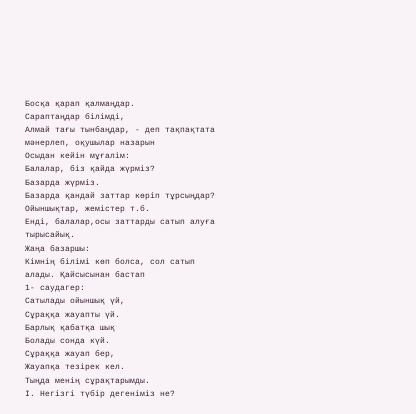Босқа қарап қалмаңдар.
Сараптаңдар білімді,
Алмай тағы тынбаңдар, - деп тақпақтата мәнерлеп, оқушылар назарын
Осыдан кейін мұғалім:
Балалар, біз қайда жүрміз?
Базарда жүрміз.
Базарда қандай заттар көріп тұрсыңдар?
Ойыншықтар, жемістер т.б.
Енді, балалар,осы заттарды сатып алуға тырысайық.
Жаңа базаршы:
Кімнің білімі көп болса, сол сатып алады. Қайсысынан бастап
1- саудагер:
Сатылады ойыншық үй,
Сұраққа жауапты үй.
Барлық қабатқа шық
Болады сонда күй.
Сұраққа жауап бер,
Жауапқа тезірек кел.
Тыңда менің сұрақтарымды.
І. Негізгі түбір дегеніміз не?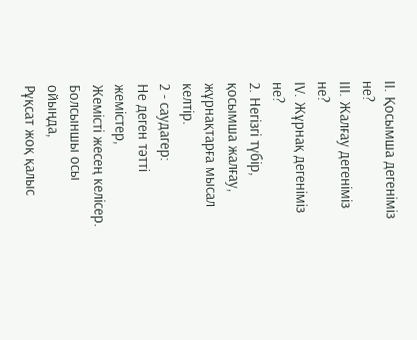ІІ. Қосымша дегеніміз не?
ІІІ. Жалғау дегеніміз не?
ІV. Жұрнақ дегеніміз не?
2. Негізгі түбір, қосымша жалғау, жұрнақтарға мысал келтір.
2 - саудагер:
Не деген тәтті жемістер,
Жемісті жесең келісер.
Болсыншы осы ойыңда,
Рұқсат жоқ қалыс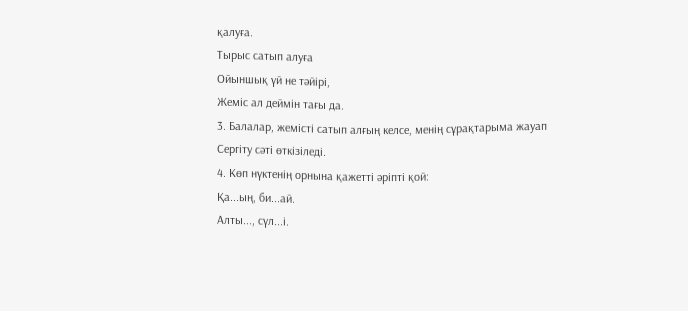қалуға.
Тырыс сатып алуға
Ойыншық үй не тәйірі,
Жеміс ал деймін тағы да.
3. Балалар, жемісті сатып алғың келсе, менің сұрақтарыма жауап
Сергіту сәті өткізіледі.
4. Көп нүктенің орнына қажетті әріпті қой:
Қа...ың, би...ай.
Алты..., сүл...і.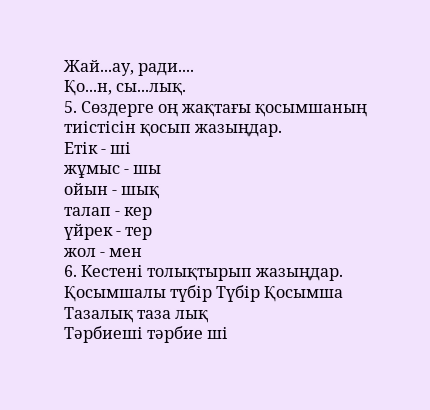Жай...ау, ради....
Қо...н, сы...лық.
5. Сөздерге оң жақтағы қосымшаның тиістісін қосып жазыңдар.
Етік - ші
жұмыс - шы
ойын - шық
талап - кер
үйрек - тер
жол - мен
6. Кестені толықтырып жазыңдар.
Қосымшалы түбір Түбір Қосымша
Тазалық таза лық
Тәрбиеші тәрбие ші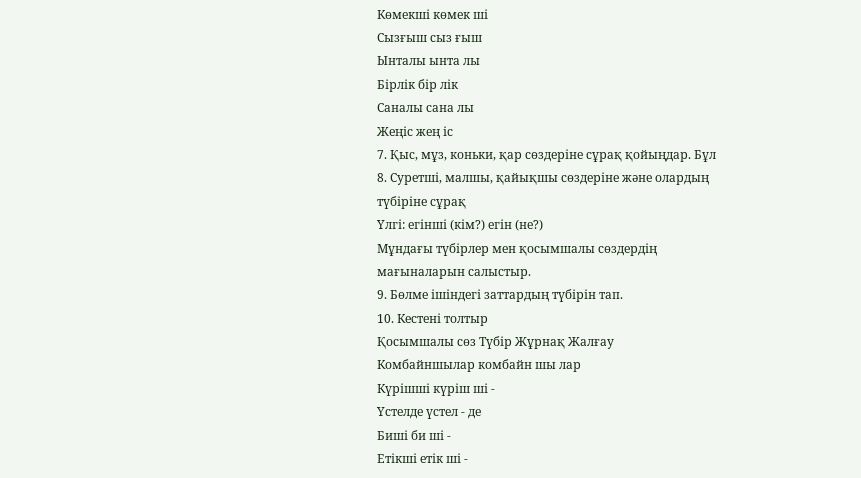Көмекші көмек ші
Сызғыш сыз ғыш
Ынталы ынта лы
Бірлік бір лік
Саналы сана лы
Жеңіс жең іс
7. Қыс, мұз, коньки, қар сөздеріне сұрақ қойыңдар. Бұл
8. Суретші, малшы, қайықшы сөздеріне және олардың түбіріне сұрақ
Үлгі: егінші (кім?) егін (не?)
Мұндағы түбірлер мен қосымшалы сөздердің мағыналарын салыстыр.
9. Бөлме ішіндегі заттардың түбірін тап.
10. Кестені толтыр
Қосымшалы сөз Түбір Жұрнақ Жалғау
Комбайншылар комбайн шы лар
Күрішші күріш ші -
Үстелде үстел - де
Биші би ші -
Етікші етік ші -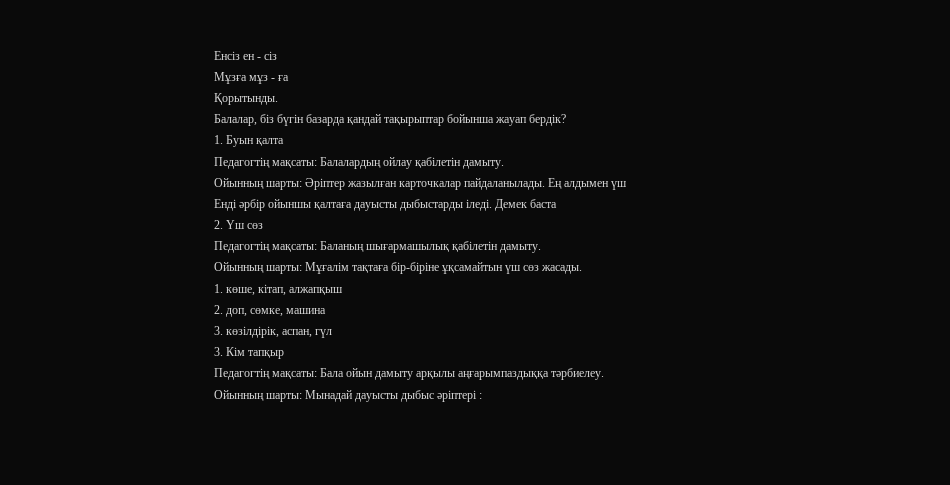Енсіз ен - сіз
Мұзға мұз - ға
Қорытынды.
Балалар, біз бүгін базарда қандай тақырыптар бойынша жауап бердік?
1. Буын қалта
Педагогтің мақсаты: Балалардың ойлау қабілетін дамыту.
Ойынның шарты: Әріптер жазылған карточкалар пайдаланылады. Ең алдымен үш
Енді әрбір ойыншы қалтаға дауысты дыбыстарды іледі. Демек баста
2. Үш сөз
Педагогтің мақсаты: Баланың шығармашылық қабілетін дамыту.
Ойынның шарты: Мұғалім тақтаға бір-біріне ұқсамайтын үш сөз жасады.
1. көше, кітап, алжапқыш
2. доп, сөмке, машина
3. көзілдірік, аспан, гүл
3. Кім тапқыр
Педагогтің мақсаты: Бала ойын дамыту арқылы аңғарымпаздыққа тәрбиелеу.
Ойынның шарты: Мынадай дауысты дыбыс әріптері :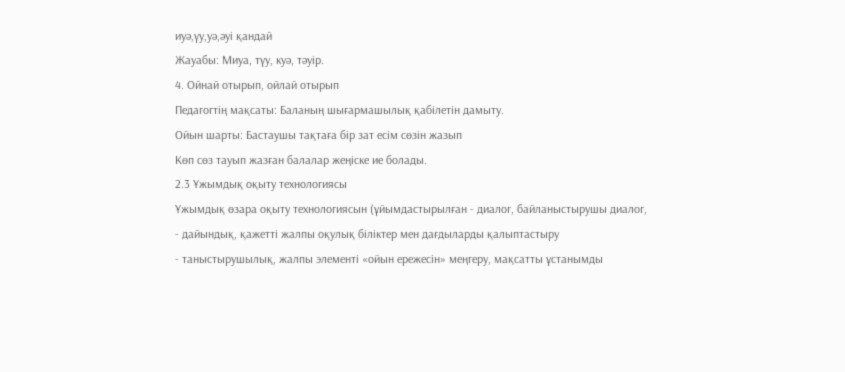иуә,үу,уә,әуі қандай
Жауабы: Миуа, түу, куә, тәуір.
4. Ойнай отырып, ойлай отырып
Педагогтің мақсаты: Баланың шығармашылық қабілетін дамыту.
Ойын шарты: Бастаушы тақтаға бір зат есім сөзін жазып
Көп сөз тауып жазған балалар жеңіске ие болады.
2.3 Ұжымдық оқыту технологиясы
Ұжымдық өзара оқыту технологиясын (ұйымдастырылған - диалог, байланыстырушы диалог,
- дайындық, қажетті жалпы оқулық біліктер мен дағдыларды қалыптастыру
- таныстырушылық, жалпы элементі «ойын ережесін» меңгеру, мақсатты ұстанымды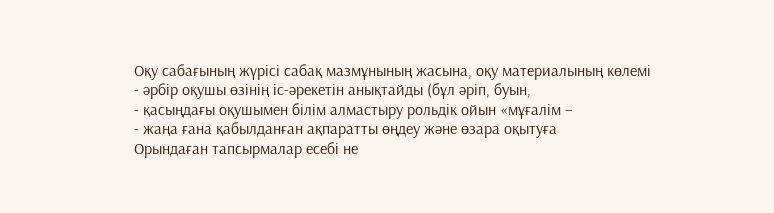Оқу сабағының жүрісі сабақ мазмұнының жасына, оқу материалының көлемі
- әрбір оқушы өзінің іс-әрекетін анықтайды (бұл әріп, буын,
- қасыңдағы оқушымен білім алмастыру рольдік ойын «мұғалім –
- жаңа ғана қабылданған ақпаратты өңдеу және өзара оқытуға
Орындаған тапсырмалар есебі не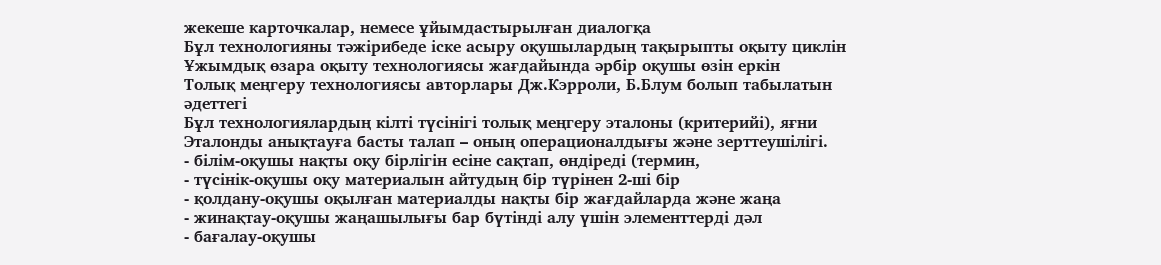жекеше карточкалар, немесе ұйымдастырылған диалогқа
Бұл технологияны тәжірибеде іске асыру оқушылардың тақырыпты оқыту циклін
Ұжымдық өзара оқыту технологиясы жағдайында әрбір оқушы өзін еркін
Толық меңгеру технологиясы авторлары Дж.Кэрроли, Б.Блум болып табылатын әдеттегі
Бұл технологиялардың кілті түсінігі толық меңгеру эталоны (критерийі), яғни
Эталонды анықтауға басты талап – оның операционалдығы және зерттеушілігі.
- білім-оқушы нақты оқу бірлігін есіне сақтап, өндіреді (термин,
- түсінік-оқушы оқу материалын айтудың бір түрінен 2-ші бір
- қолдану-оқушы оқылған материалды нақты бір жағдайларда және жаңа
- жинақтау-оқушы жаңашылығы бар бүтінді алу үшін элементтерді дәл
- бағалау-оқушы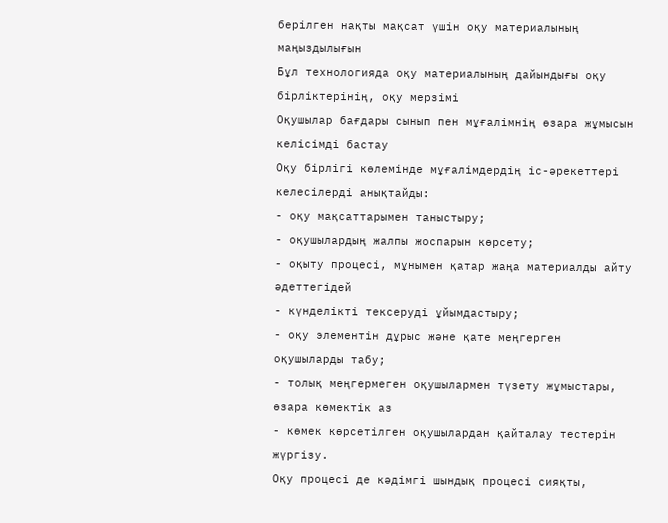берілген нақты мақсат үшін оқу материалының маңыздылығын
Бұл технологияда оқу материалының дайындығы оқу бірліктерінің, оқу мерзімі
Оқушылар бағдары сынып пен мұғалімнің өзара жұмысын келісімді бастау
Оқу бірлігі көлемінде мұғалімдердің іс-әрекеттері келесілерді анықтайды:
- оқу мақсаттарымен таныстыру;
- оқушылардың жалпы жоспарын көрсету;
- оқыту процесі, мұнымен қатар жаңа материалды айту әдеттегідей
- күнделікті тексеруді ұйымдастыру;
- оқу элементін дұрыс және қате меңгерген оқушыларды табу;
- толық меңгермеген оқушылармен түзету жұмыстары, өзара көмектік аз
- көмек көрсетілген оқушылардан қайталау тестерін жүргізу.
Оқу процесі де кәдімгі шындық процесі сияқты,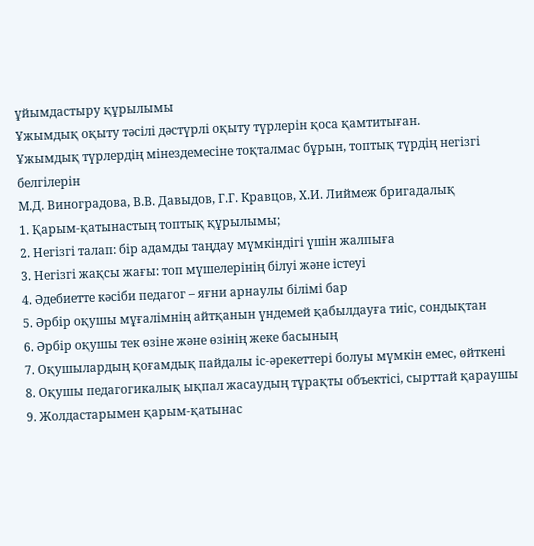ұйымдастыру құрылымы
Ұжымдық оқыту тәсілі дәстүрлі оқыту түрлерін қоса қамтитыған.
Ұжымдық түрлердің мінездемесіне тоқталмас бұрын, топтық түрдің негізгі белгілерін
М.Д. Виноградова, В.В. Давыдов, Г.Г. Кравцов, Х.И. Лиймеж бригадалық
1. Қарым-қатынастың топтық құрылымы;
2. Негізгі талап: бір адамды таңдау мүмкіндігі үшін жалпыға
3. Негізгі жақсы жағы: топ мүшелерінің білуі және істеуі
4. Әдебиетте кәсіби педагог – яғни арнаулы білімі бар
5. Әрбір оқушы мұғалімнің айтқанын үндемей қабылдауға тиіс, сондықтан
6. Әрбір оқушы тек өзіне және өзінің жеке басының
7. Оқушылардың қоғамдық пайдалы іс-әрекеттері болуы мүмкін емес, өйткені
8. Оқушы педагогикалық ықпал жасаудың тұрақты объектісі, сырттай қараушы
9. Жолдастарымен қарым-қатынас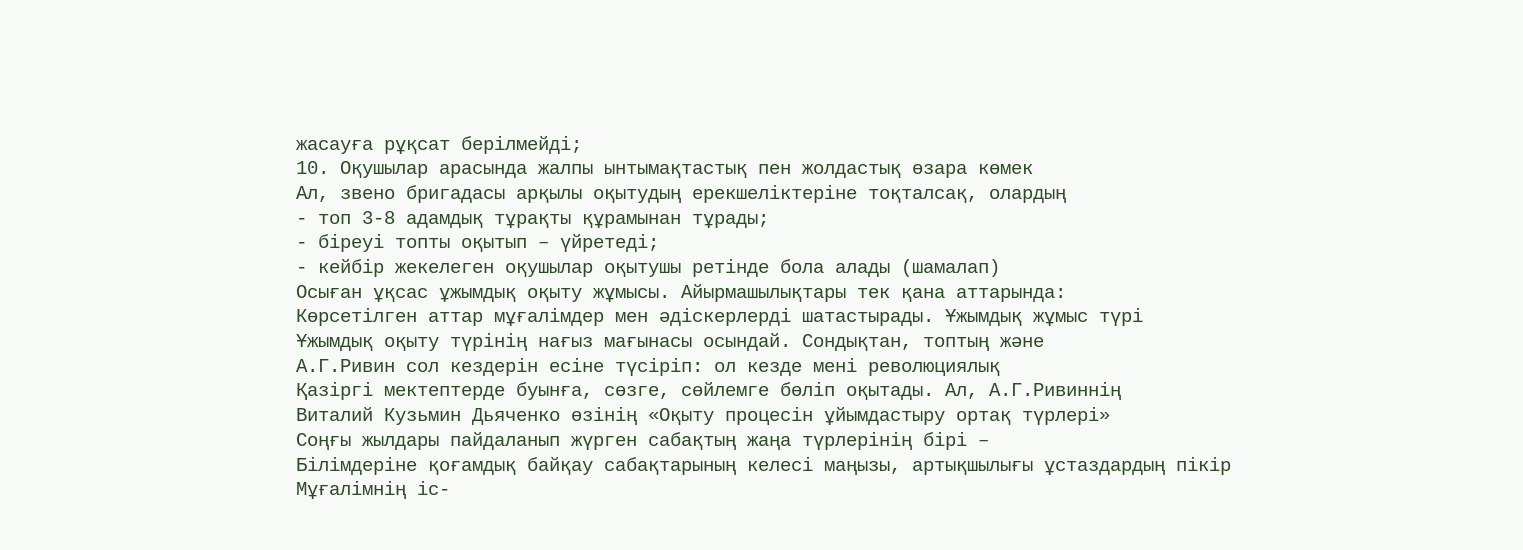жасауға рұқсат берілмейді;
10. Оқушылар арасында жалпы ынтымақтастық пен жолдастық өзара көмек
Ал, звено бригадасы арқылы оқытудың ерекшеліктеріне тоқталсақ, олардың
- топ 3-8 адамдық тұрақты құрамынан тұрады;
- біреуі топты оқытып – үйретеді;
- кейбір жекелеген оқушылар оқытушы ретінде бола алады (шамалап)
Осыған ұқсас ұжымдық оқыту жұмысы. Айырмашылықтары тек қана аттарында:
Көрсетілген аттар мұғалімдер мен әдіскерлерді шатастырады. Ұжымдық жұмыс түрі
Ұжымдық оқыту түрінің нағыз мағынасы осындай. Сондықтан, топтың және
А.Г.Ривин сол кездерін есіне түсіріп: ол кезде мені революциялық
Қазіргі мектептерде буынға, сөзге, сөйлемге бөліп оқытады. Ал, А.Г.Ривиннің
Виталий Кузьмин Дьяченко өзінің «Оқыту процесін ұйымдастыру ортақ түрлері»
Соңғы жылдары пайдаланып жүрген сабақтың жаңа түрлерінің бірі –
Білімдеріне қоғамдық байқау сабақтарының келесі маңызы, артықшылығы ұстаздардың пікір
Мұғалімнің іс-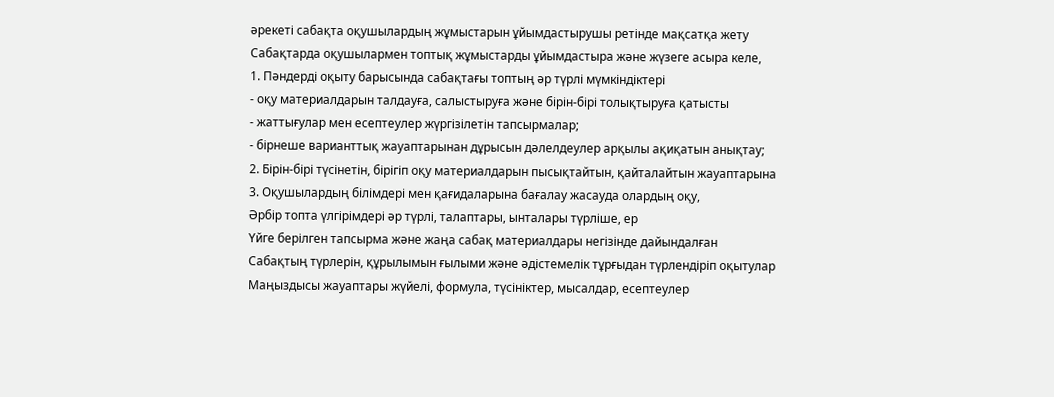әрекеті сабақта оқушылардың жұмыстарын ұйымдастырушы ретінде мақсатқа жету
Сабақтарда оқушылармен топтық жұмыстарды ұйымдастыра және жүзеге асыра келе,
1. Пәндерді оқыту барысында сабақтағы топтың әр түрлі мүмкіндіктері
- оқу материалдарын талдауға, салыстыруға және бірін-бірі толықтыруға қатысты
- жаттығулар мен есептеулер жүргізілетін тапсырмалар;
- бірнеше варианттық жауаптарынан дұрысын дәлелдеулер арқылы ақиқатын анықтау;
2. Бірін-бірі түсінетін, бірігіп оқу материалдарын пысықтайтын, қайталайтын жауаптарына
3. Оқушылардың білімдері мен қағидаларына бағалау жасауда олардың оқу,
Әрбір топта үлгірімдері әр түрлі, талаптары, ынталары түрліше, ер
Үйге берілген тапсырма және жаңа сабақ материалдары негізінде дайындалған
Сабақтың түрлерін, құрылымын ғылыми және әдістемелік тұрғыдан түрлендіріп оқытулар
Маңыздысы жауаптары жүйелі, формула, түсініктер, мысалдар, есептеулер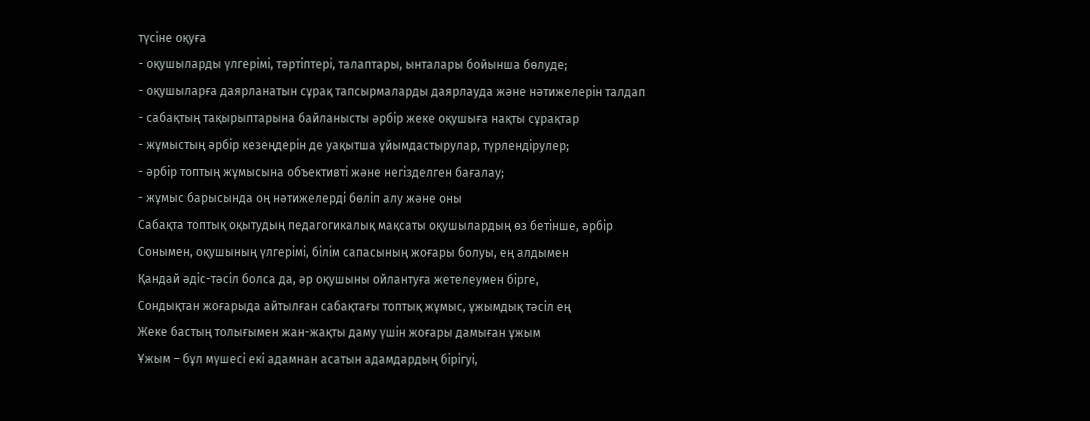түсіне оқуға
- оқушыларды үлгерімі, тәртіптері, талаптары, ынталары бойынша бөлуде;
- оқушыларға даярланатын сұрақ тапсырмаларды даярлауда және нәтижелерін талдап
- сабақтың тақырыптарына байланысты әрбір жеке оқушыға нақты сұрақтар
- жұмыстың әрбір кезеңдерін де уақытша ұйымдастырулар, түрлендірулер;
- әрбір топтың жұмысына объективті және негізделген бағалау;
- жұмыс барысында оң нәтижелерді бөліп алу және оны
Сабақта топтық оқытудың педагогикалық мақсаты оқушылардың өз бетінше, әрбір
Сонымен, оқушының үлгерімі, білім сапасының жоғары болуы, ең алдымен
Қандай әдіс-тәсіл болса да, әр оқушыны ойлантуға жетелеумен бірге,
Сондықтан жоғарыда айтылған сабақтағы топтық жұмыс, ұжымдық тәсіл ең
Жеке бастың толығымен жан-жақты даму үшін жоғары дамыған ұжым
Ұжым – бұл мүшесі екі адамнан асатын адамдардың бірігуі,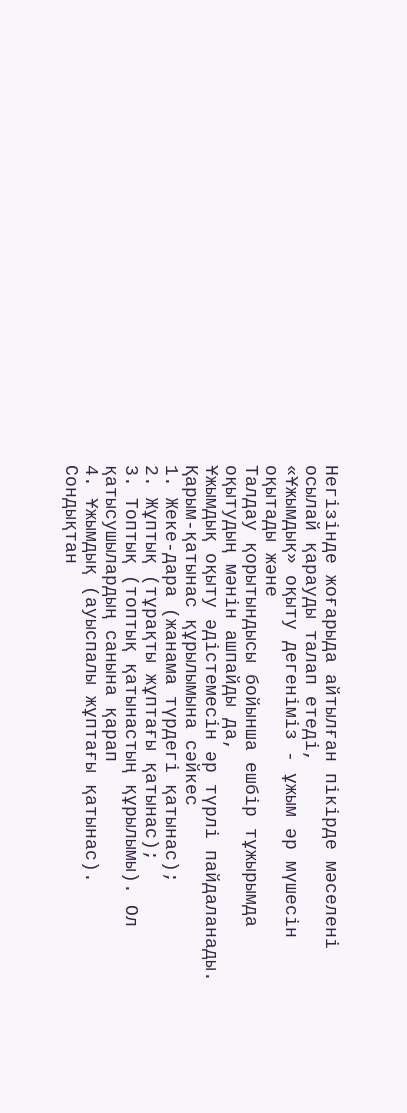Негізінде жоғарыда айтылған пікірде мәселені осылай қарауды талап етеді,
«Ұжымдық» оқыту дегеніміз - ұжым әр мүшесін оқытады және
Талдау қорытындысы бойынша ешбір тұжырымда оқытудың мәнін ашпайды да,
Ұжымдық оқыту әдістемесін әр түрлі пайдаланады. Қарым-қатынас құрылымына сәйкес
1. Жеке-дара (жанама түрдегі қатынас);
2. Жұптық (тұрақты жұптағы қатынас);
3. Топтық (топтық қатынастың құрылымы). Ол қатысушылардың санына қарап
4. Ұжымдық (ауыспалы жұптағы қатынас).
Сондықтан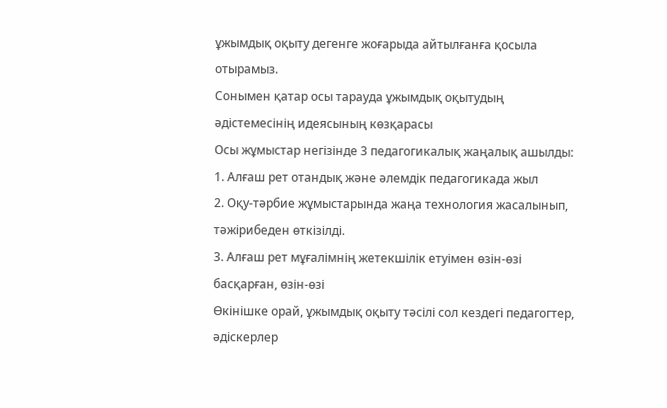ұжымдық оқыту дегенге жоғарыда айтылғанға қосыла отырамыз.
Сонымен қатар осы тарауда ұжымдық оқытудың әдістемесінің идеясының көзқарасы
Осы жұмыстар негізінде 3 педагогикалық жаңалық ашылды:
1. Алғаш рет отандық және әлемдік педагогикада жыл
2. Оқу-тәрбие жұмыстарында жаңа технология жасалынып, тәжірибеден өткізілді.
3. Алғаш рет мұғалімнің жетекшілік етуімен өзін-өзі басқарған, өзін-өзі
Өкінішке орай, ұжымдық оқыту тәсілі сол кездегі педагогтер, әдіскерлер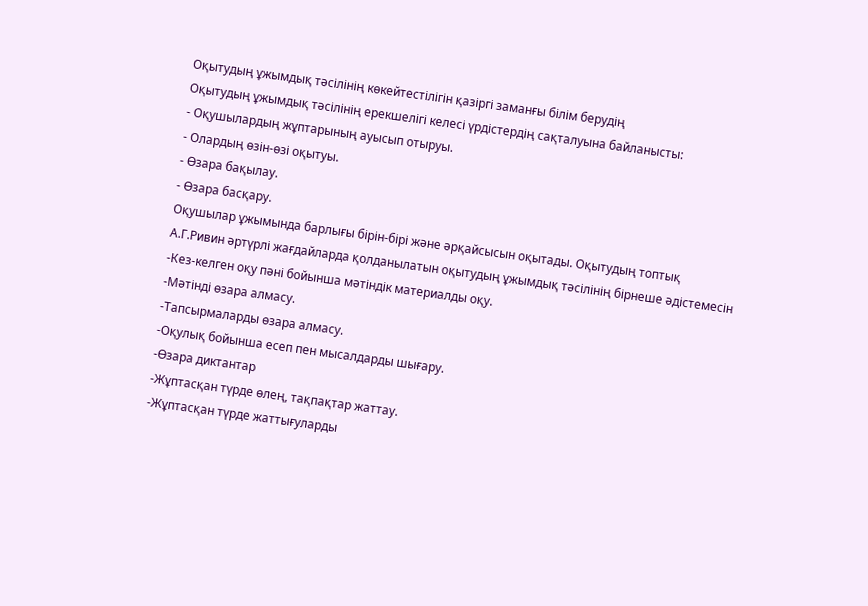Оқытудың ұжымдық тәсілінің көкейтестілігін қазіргі заманғы білім берудің
Оқытудың ұжымдық тәсілінің ерекшелігі келесі үрдістердің сақталуына байланысты:
- Оқушылардың жұптарының ауысып отыруы.
- Олардың өзін-өзі оқытуы.
- Өзара бақылау.
- Өзара басқару.
Оқушылар ұжымында барлығы бірін-бірі және әрқайсысын оқытады. Оқытудың топтық
А.Г.Ривин әртүрлі жағдайларда қолданылатын оқытудың ұжымдық тәсілінің бірнеше әдістемесін
-Кез-келген оқу пәні бойынша мәтіндік материалды оқу.
-Мәтінді өзара алмасу.
-Тапсырмаларды өзара алмасу.
-Оқулық бойынша есеп пен мысалдарды шығару.
-Өзара диктантар
-Жұптасқан түрде өлең, тақпақтар жаттау.
-Жұптасқан түрде жаттығуларды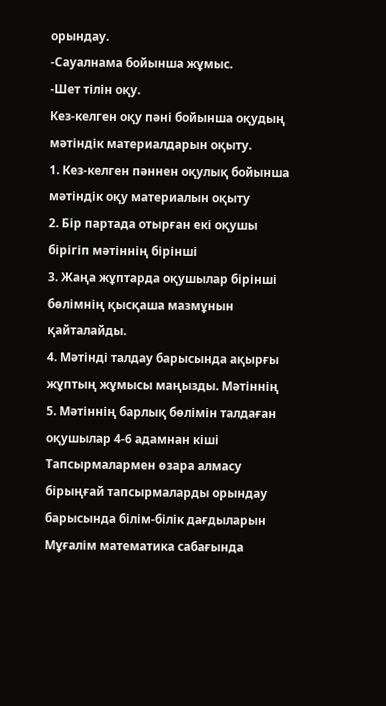орындау.
-Сауалнама бойынша жұмыс.
-Шет тілін оқу.
Кез-келген оқу пәні бойынша оқудың мәтіндік материалдарын оқыту.
1. Кез-келген пәннен оқулық бойынша мәтіндік оқу материалын оқыту
2. Бір партада отырған екі оқушы бірігіп мәтіннің бірінші
3. Жаңа жұптарда оқушылар бірінші бөлімнің қысқаша мазмұнын қайталайды.
4. Мәтінді талдау барысында ақырғы жұптың жұмысы маңызды. Мәтіннің
5. Мәтіннің барлық бөлімін талдаған оқушылар 4-6 адамнан кіші
Тапсырмалармен өзара алмасу бірыңғай тапсырмаларды орындау барысында білім-білік дағдыларын
Мұғалім математика сабағында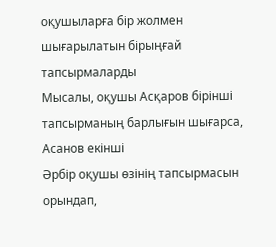оқушыларға бір жолмен шығарылатын бірыңғай тапсырмаларды
Мысалы, оқушы Асқаров бірінші тапсырманың барлығын шығарса, Асанов екінші
Әрбір оқушы өзінің тапсырмасын орындап,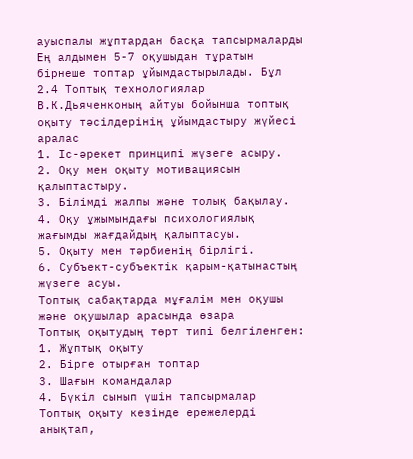ауыспалы жұптардан басқа тапсырмаларды
Ең алдымен 5-7 оқушыдан тұратын бірнеше топтар ұйымдастырылады. Бұл
2.4 Топтық технологиялар
В.К.Дьяченконың айтуы бойынша топтық оқыту тәсілдерінің ұйымдастыру жүйесі аралас
1. Іс-әрекет принципі жүзеге асыру.
2. Оқу мен оқыту мотивациясын қалыптастыру.
3. Білімді жалпы және толық бақылау.
4. Оқу ұжымындағы психологиялық жағымды жағдайдың қалыптасуы.
5. Оқыту мен тәрбиенің бірлігі.
6. Субъект-субъектік қарым-қатынастың жүзеге асуы.
Топтық сабақтарда мұғалім мен оқушы және оқушылар арасында өзара
Топтық оқытудың төрт типі белгіленген:
1. Жұптық оқыту
2. Бірге отырған топтар
3. Шағын командалар
4. Бүкіл сынып үшін тапсырмалар
Топтық оқыту кезінде ережелерді анықтап,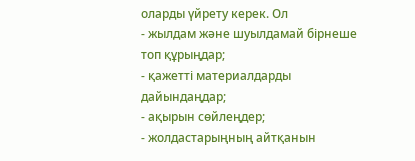оларды үйрету керек. Ол
- жылдам және шуылдамай бірнеше топ құрыңдар;
- қажетті материалдарды дайындаңдар;
- ақырын сөйлеңдер;
- жолдастарыңның айтқанын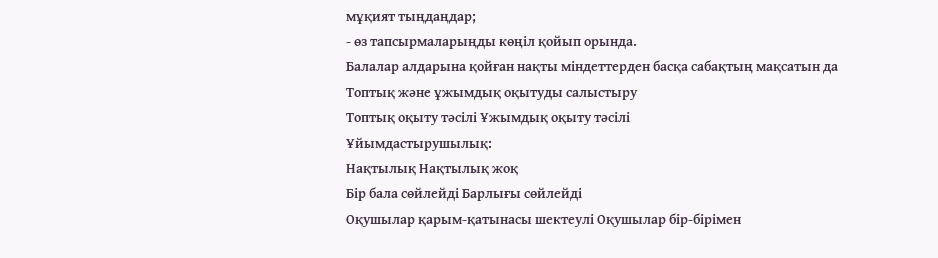мұқият тыңдаңдар;
- өз тапсырмаларыңды көңіл қойып орында.
Балалар алдарына қойған нақты міндеттерден басқа сабақтың мақсатын да
Топтық және ұжымдық оқытуды салыстыру
Топтық оқыту тәсілі Ұжымдық оқыту тәсілі
Ұйымдастырушылық:
Нақтылық Нақтылық жоқ
Бір бала сөйлейді Барлығы сөйлейді
Оқушылар қарым-қатынасы шектеулі Оқушылар бір-бірімен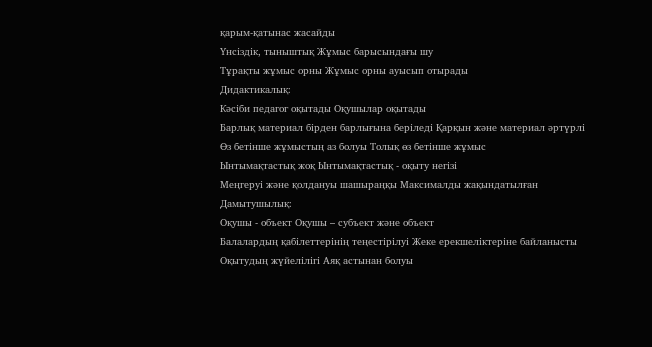қарым-қатынас жасайды
Үнсіздік, тыныштық Жұмыс барысындағы шу
Тұрақты жұмыс орны Жұмыс орны ауысып отырады
Дидактикалық:
Кәсіби педагог оқытады Оқушылар оқытады
Барлық материал бірден барлығына беріледі Қарқын және материал әртүрлі
Өз бетінше жұмыстың аз болуы Толық өз бетінше жұмыс
Ынтымақтастық жоқ Ынтымақтастық - оқыту негізі
Меңгеруі және қолдануы шашыраңқы Максималды жақындатылған
Дамытушылық:
Оқушы - объект Оқушы – субъект және объект
Балалардың қабілеттерінің теңестірілуі Жеке ерекшеліктеріне байланысты
Оқытудың жүйелілігі Аяқ астынан болуы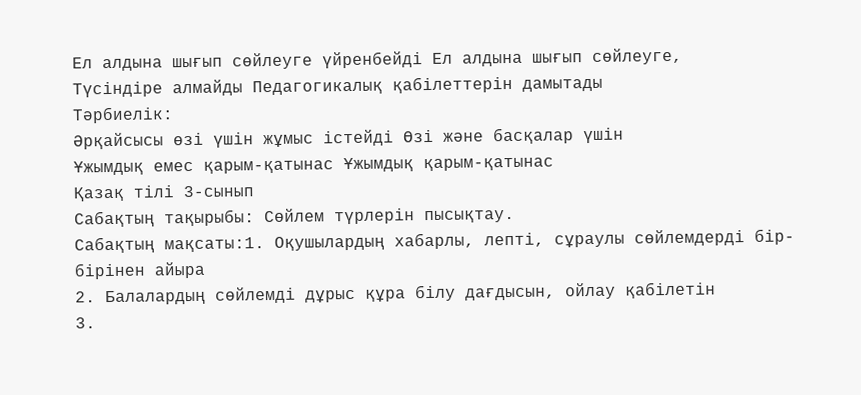Ел алдына шығып сөйлеуге үйренбейді Ел алдына шығып сөйлеуге,
Түсіндіре алмайды Педагогикалық қабілеттерін дамытады
Тәрбиелік:
Әрқайсысы өзі үшін жұмыс істейді Өзі және басқалар үшін
Ұжымдық емес қарым-қатынас Ұжымдық қарым-қатынас
Қазақ тілі 3-сынып
Сабақтың тақырыбы: Сөйлем түрлерін пысықтау.
Сабақтың мақсаты:1. Оқушылардың хабарлы, лепті, сұраулы сөйлемдерді бір-бірінен айыра
2. Балалардың сөйлемді дұрыс құра білу дағдысын, ойлау қабілетін
3.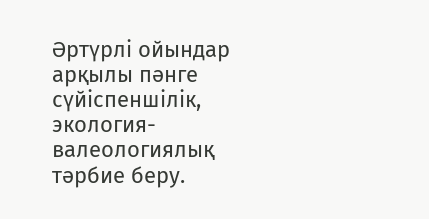Әртүрлі ойындар арқылы пәнге сүйіспеншілік, экология-валеологиялық тәрбие беру.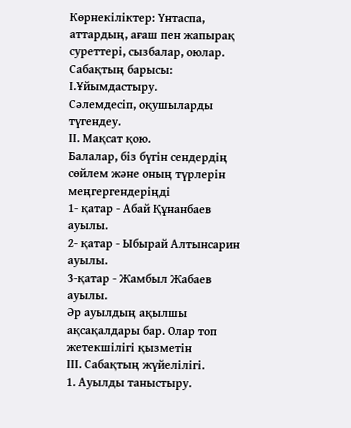Көрнекіліктер: Үнтаспа, аттардың, ағаш пен жапырақ суреттері, сызбалар, оюлар.
Сабақтың барысы:
І.Ұйымдастыру.
Сәлемдесіп, оқушыларды түгендеу.
ІІ. Мақсат қою.
Балалар, біз бүгін сендердің сөйлем және оның түрлерін меңгергендеріңді
1- қатар - Абай Құнанбаев ауылы.
2- қатар - Ыбырай Алтынсарин ауылы.
3-қатар - Жамбыл Жабаев ауылы.
Әр ауылдың ақылшы ақсақалдары бар. Олар топ жетекшілігі қызметін
ІІІ. Сабақтың жүйелілігі.
1. Ауылды таныстыру.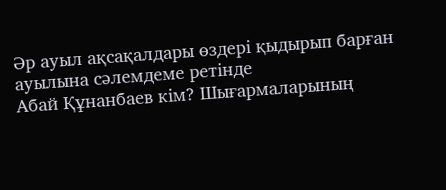Әр ауыл ақсақалдары өздері қыдырып барған ауылына сәлемдеме ретінде
Абай Құнанбаев кім? Шығармаларының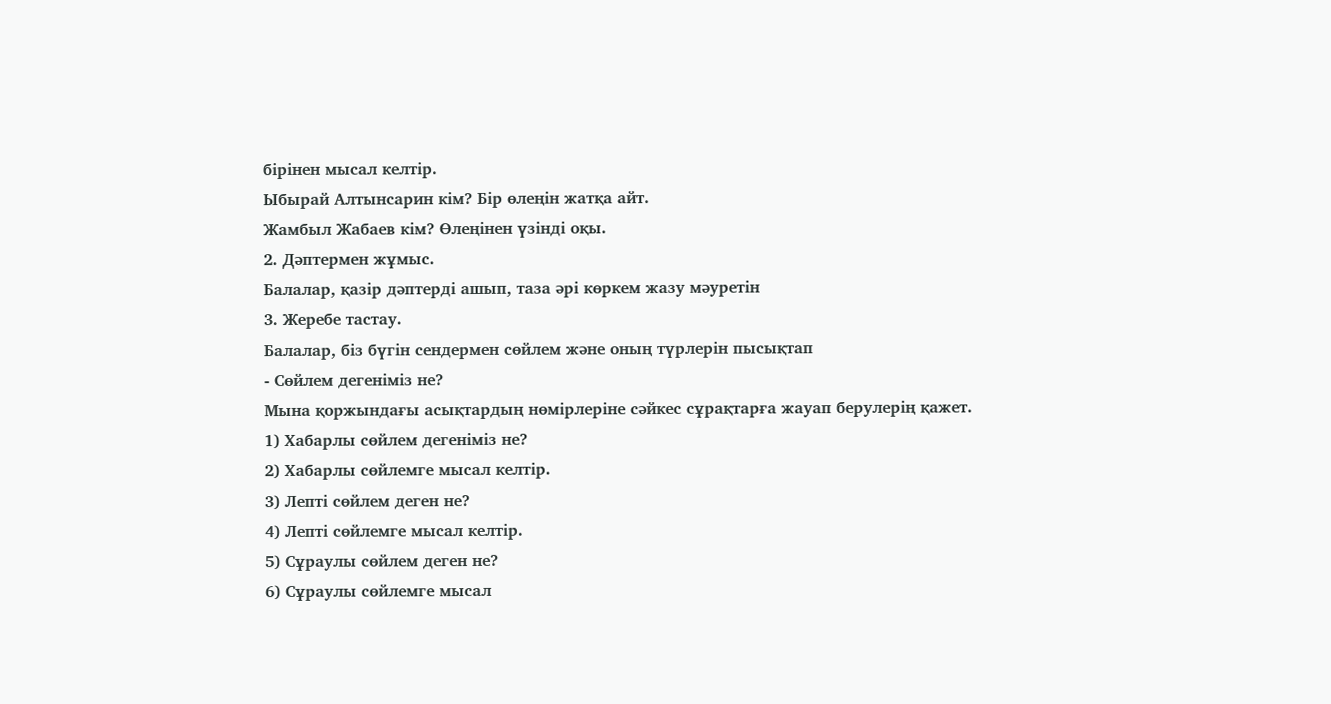бірінен мысал келтір.
Ыбырай Алтынсарин кім? Бір өлеңін жатқа айт.
Жамбыл Жабаев кім? Өлеңінен үзінді оқы.
2. Дәптермен жұмыс.
Балалар, қазір дәптерді ашып, таза әрі көркем жазу мәуретін
3. Жеребе тастау.
Балалар, біз бүгін сендермен сөйлем және оның түрлерін пысықтап
- Сөйлем дегеніміз не?
Мына қоржындағы асықтардың нөмірлеріне сәйкес сұрақтарға жауап берулерің қажет.
1) Хабарлы сөйлем дегеніміз не?
2) Хабарлы сөйлемге мысал келтір.
3) Лепті сөйлем деген не?
4) Лепті сөйлемге мысал келтір.
5) Сұраулы сөйлем деген не?
6) Сұраулы сөйлемге мысал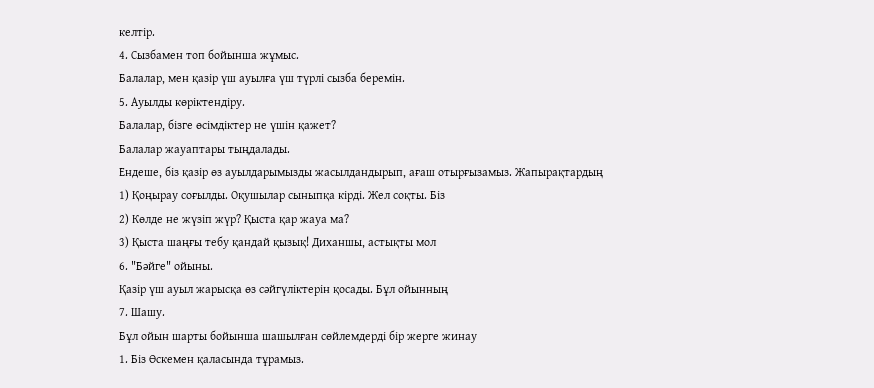келтір.
4. Сызбамен топ бойынша жұмыс.
Балалар, мен қазір үш ауылға үш түрлі сызба беремін.
5. Ауылды көріктендіру.
Балалар, бізге өсімдіктер не үшін қажет?
Балалар жауаптары тыңдалады.
Ендеше, біз қазір өз ауылдарымызды жасылдандырып, ағаш отырғызамыз. Жапырақтардың
1) Қоңырау соғылды. Оқушылар сыныпқа кірді. Жел соқты. Біз
2) Көлде не жүзіп жүр? Қыста қар жауа ма?
3) Қыста шаңғы тебу қандай қызық! Диханшы, астықты мол
6. "Бәйге" ойыны.
Қазір үш ауыл жарысқа өз сәйгүліктерін қосады. Бұл ойынның
7. Шашу.
Бұл ойын шарты бойынша шашылған сөйлемдерді бір жерге жинау
1. Біз Өскемен қаласында тұрамыз.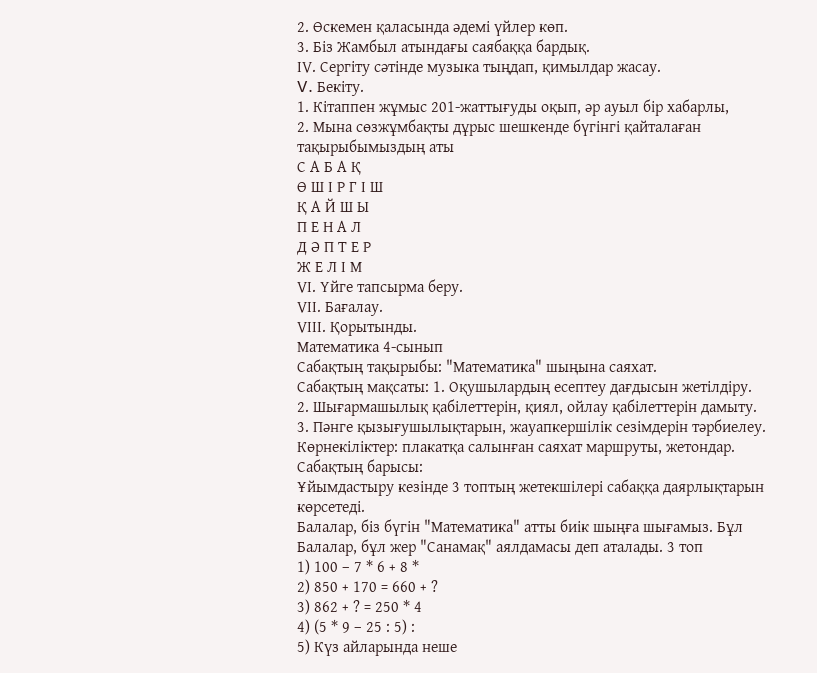2. Өскемен қаласында әдемі үйлер көп.
3. Біз Жамбыл атындағы саябаққа бардық.
ІV. Сергіту сәтінде музыка тыңдап, қимылдар жасау.
V. Бекіту.
1. Кітаппен жұмыс 201-жаттығуды оқып, әр ауыл бір хабарлы,
2. Мына сөзжұмбақты дұрыс шешкенде бүгінгі қайталаған тақырыбымыздың аты
С А Б А Қ
Ө Ш І Р Г І Ш
Қ А Й Ш Ы
П Е Н А Л
Д Ә П Т Е Р
Ж Е Л І М
VІ. Үйге тапсырма беру.
VІІ. Бағалау.
VІІІ. Қорытынды.
Математика 4-сынып
Сабақтың тақырыбы: "Математика" шыңына саяхат.
Сабақтың мақсаты: 1. Оқушылардың есептеу дағдысын жетілдіру.
2. Шығармашылық қабілеттерін, қиял, ойлау қабілеттерін дамыту.
3. Пәнге қызығушылықтарын, жауапкершілік сезімдерін тәрбиелеу.
Көрнекіліктер: плакатқа салынған саяхат маршруты, жетондар.
Сабақтың барысы:
Ұйымдастыру кезінде 3 топтың жетекшілері сабаққа даярлықтарын көрсетеді.
Балалар, біз бүгін "Математика" атты биік шыңға шығамыз. Бұл
Балалар, бұл жер "Санамақ" аялдамасы деп аталады. 3 топ
1) 100 – 7 * 6 + 8 *
2) 850 + 170 = 660 + ?
3) 862 + ? = 250 * 4
4) (5 * 9 – 25 : 5) :
5) Күз айларында неше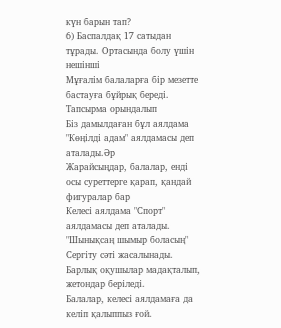күн барын тап?
6) Баспалдақ 17 сатыдан тұрады. Ортасында болу үшін нешінші
Мұғалім балаларға бір мезетте бастауға бұйрық береді. Тапсырма орындалып
Біз дамылдаған бұл аялдама "Көңілді адам" аялдамасы деп аталады.Әр
Жарайсыңдар, балалар, енді осы суреттерге қарап, қандай фигуралар бар
Келесі аялдама "Спорт" аялдамасы деп аталады. "Шынықсаң шымыр боласың"
Сергіту сәті жасалынады. Барлық оқушылар мадақталып, жетондар беріледі.
Балалар, келесі аялдамаға да келіп қалыппыз ғой.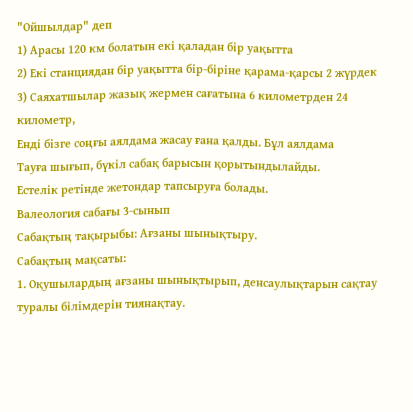"Ойшылдар" деп
1) Арасы 120 км болатын екі қаладан бір уақытта
2) Екі станциядан бір уақытта бір-біріне қарама-қарсы 2 жүрдек
3) Саяхатшылар жазық жермен сағатына 6 километрден 24 километр,
Енді бізге соңғы аялдама жасау ғана қалды. Бұл аялдама
Тауға шығып, бүкіл сабақ барысын қорытындылайды.
Естелік ретінде жетондар тапсыруға болады.
Валеология сабағы 3-сынып
Сабақтың тақырыбы: Ағзаны шынықтыру.
Сабақтың мақсаты:
1. Оқушылардың ағзаны шынықтырып, денсаулықтарын сақтау туралы білімдерін тиянақтау.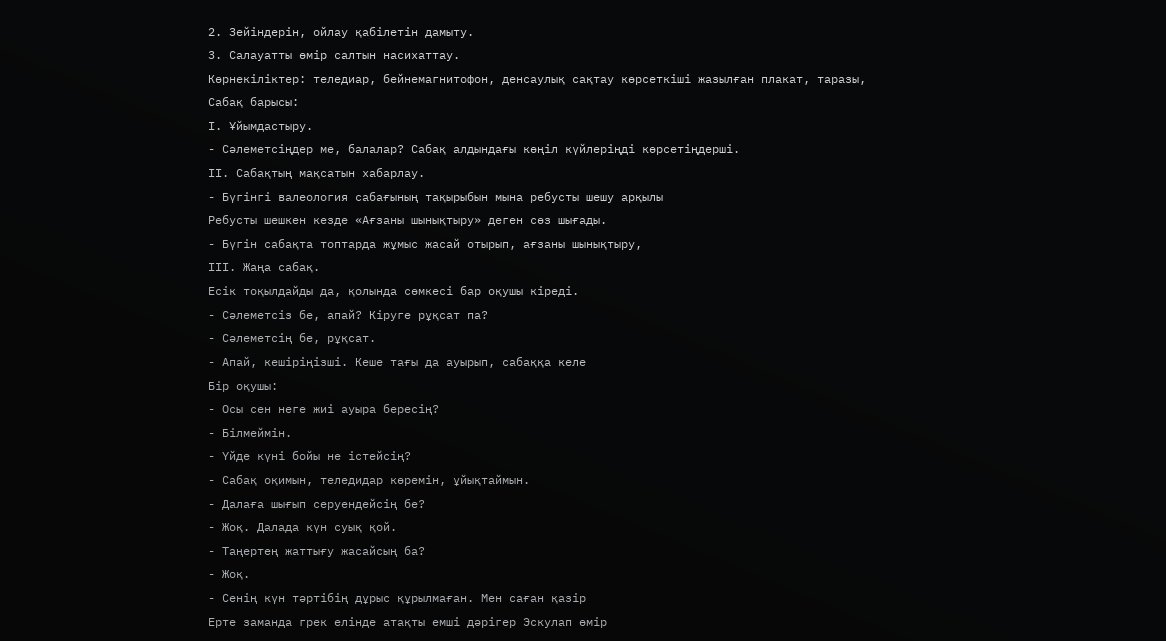2. Зейіндерін, ойлау қабілетін дамыту.
3. Салауатты өмір салтын насихаттау.
Көрнекіліктер: теледиар, бейнемагнитофон, денсаулық сақтау көрсеткіші жазылған плакат, таразы,
Сабақ барысы:
І. Ұйымдастыру.
- Сәлеметсіңдер ме, балалар? Сабақ алдындағы көңіл күйлеріңді көрсетіңдерші.
ІІ. Сабақтың мақсатын хабарлау.
- Бүгінгі валеология сабағының тақырыбын мына ребусты шешу арқылы
Ребусты шешкен кезде «Ағзаны шынықтыру» деген сөз шығады.
- Бүгін сабақта топтарда жұмыс жасай отырып, ағзаны шынықтыру,
ІІІ. Жаңа сабақ.
Есік тоқылдайды да, қолында сөмкесі бар оқушы кіреді.
- Сәлеметсіз бе, апай? Кіруге рұқсат па?
- Сәлеметсің бе, рұқсат.
- Апай, кешіріңізші. Кеше тағы да ауырып, сабаққа келе
Бір оқушы:
- Осы сен неге жиі ауыра бересің?
- Білмеймін.
- Үйде күні бойы не істейсің?
- Сабақ оқимын, теледидар көремін, ұйықтаймын.
- Далаға шығып серуендейсің бе?
- Жоқ. Далада күн суық қой.
- Таңертең жаттығу жасайсың ба?
- Жоқ.
- Сенің күн тәртібің дұрыс құрылмаған. Мен саған қазір
Ерте заманда грек елінде атақты емші дәрігер Эскулап өмір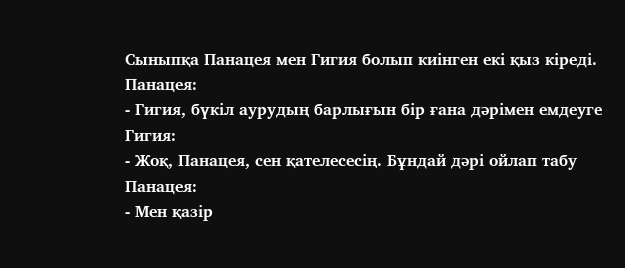Сыныпқа Панацея мен Гигия болып киінген екі қыз кіреді.
Панацея:
- Гигия, бүкіл аурудың барлығын бір ғана дәрімен емдеуге
Гигия:
- Жоқ, Панацея, сен қателесесің. Бұндай дәрі ойлап табу
Панацея:
- Мен қазір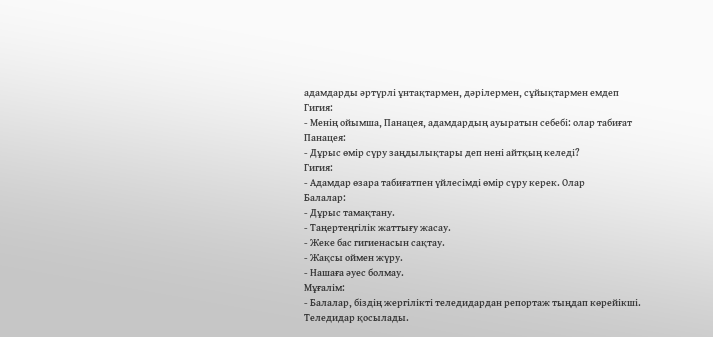адамдарды әртүрлі ұнтақтармен, дәрілермен, сұйықтармен емдеп
Гигия:
- Менің ойымша, Панацея, адамдардың ауыратын себебі: олар табиғат
Панацея:
- Дұрыс өмір сүру заңдылықтары деп нені айтқың келеді?
Гигия:
- Адамдар өзара табиғатпен үйлесімді өмір сүру керек. Олар
Балалар:
- Дұрыс тамақтану.
- Таңертеңгілік жаттығу жасау.
- Жеке бас гигиенасын сақтау.
- Жақсы оймен жүру.
- Нашаға әуес болмау.
Мұғалім:
- Балалар, біздің жергілікті теледидардан репортаж тыңдап көрейікші.
Теледидар қосылады.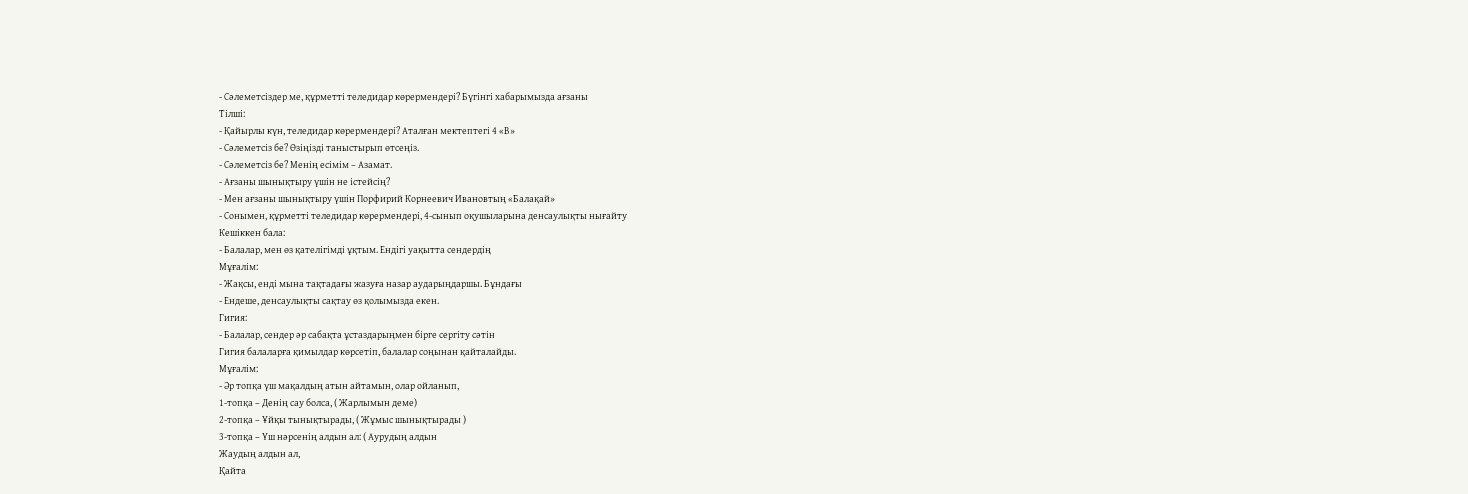- Сәлеметсіздер ме, құрметті теледидар көрермендері? Бүгінгі хабарымызда ағзаны
Тілші:
- Қайырлы күн, теледидар көрермендері? Аталған мектептегі 4 «В»
- Сәлеметсіз бе? Өзіңізді таныстырып өтсеңіз.
- Сәлеметсіз бе? Менің есімім – Азамат.
- Ағзаны шынықтыру үшін не істейсің?
- Мен ағзаны шынықтыру үшін Порфирий Корнеевич Ивановтың «Балақай»
- Сонымен, құрметті теледидар көрермендері, 4-сынып оқушыларына денсаулықты нығайту
Кешіккен бала:
- Балалар, мен өз қателігімді ұқтым. Ендігі уақытта сендердің
Мұғалім:
- Жақсы, енді мына тақтадағы жазуға назар аударыңдаршы. Бұндағы
- Ендеше, денсаулықты сақтау өз қолымызда екен.
Гигия:
- Балалар, сендер әр сабақта ұстаздарыңмен бірге сергіту сәтін
Гигия балаларға қимылдар көрсетіп, балалар соңынан қайталайды.
Мұғалім:
- Әр топқа үш мақалдың атын айтамын, олар ойланып,
1-топқа – Денің сау болса, ( Жарлымын деме)
2-топқа – Ұйқы тынықтырады, ( Жұмыс шынықтырады )
3-топқа – Үш нәрсенің алдын ал: ( Аурудың алдын
Жаудың алдын ал,
Қайта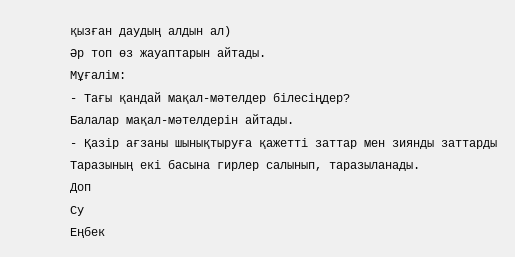қызған даудың алдын ал)
Әр топ өз жауаптарын айтады.
Мұғалім:
- Тағы қандай мақал-мәтелдер білесіңдер?
Балалар мақал-мәтелдерін айтады.
- Қазір ағзаны шынықтыруға қажетті заттар мен зиянды заттарды
Таразының екі басына гирлер салынып, таразыланады.
Доп
Су
Еңбек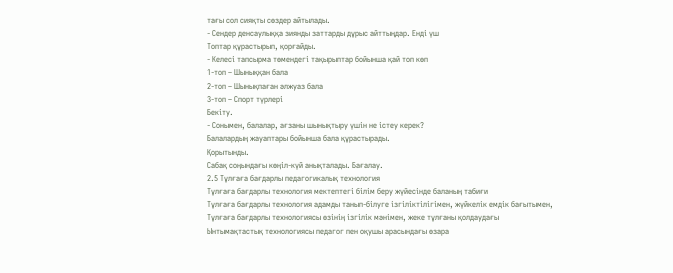тағы сол сияқты сөздер айтылады.
- Сендер денсаулыққа зиянды заттарды дұрыс айттыңдар. Енді үш
Топтар құрастырып, қорғайды.
- Келесі тапсырма төмендегі тақырыптар бойынша қай топ көп
1-топ – Шыныққан бала
2-топ – Шынықпаған әлжуаз бала
3-топ – Спорт түрлері
Бекіту.
- Сонымен, балалар, ағзаны шынықтыру үшін не істеу керек?
Балалардың жауаптары бойынша бала құрастырады.
Қорытынды.
Сабақ соңындағы көңіл-күй анықталады. Бағалау.
2.5 Тұлғаға бағдарлы педагогикалық технология
Тұлғаға бағдарлы технология мектептегі білім беру жүйесінде баланың табиғи
Тұлғаға бағдарлы технология адамды танып-білуге ізгіліктілігімен, жүйкелік емдік бағытымен,
Тұлғаға бағдарлы технологиясы өзінің ізгілік мәнімен, жеке тұлғаны қолдаудағы
Ынтымақтастық технологиясы педагог пен оқушы арасындағы өзара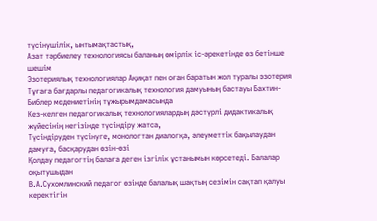түсінушілік, ынтымақтастық,
Азат тәрбиелеу технологиясы баланың өмірлік іс-әрекетінде өз бетінше шешім
Эзотериялық технологиялар Ақиқат пен оған баратын жол туралы эзотерия
Тұғаға бағдарлы педагогикалық технология дамуының бастауы Бахтин-Библер мєдениетінің тұжырымдамасында
Кез-келген педагогикалық технологиялардың дәстүрлі дидактикалық жүйесінің негізінде түсіндіру жатса,
Түсіндіруден түсінуге, монологтан диалогқа, әлеуметтік бақылаудан дамуға, басқарудан өзін-өзі
Қолдау педагогтің балаға деген ізгілік ұстанымын көрсетеді. Балалар оқытушыдан
В.А.Сухомлинский педагог өзінде балалық шақтың сезімін сақтап қалуы керектігін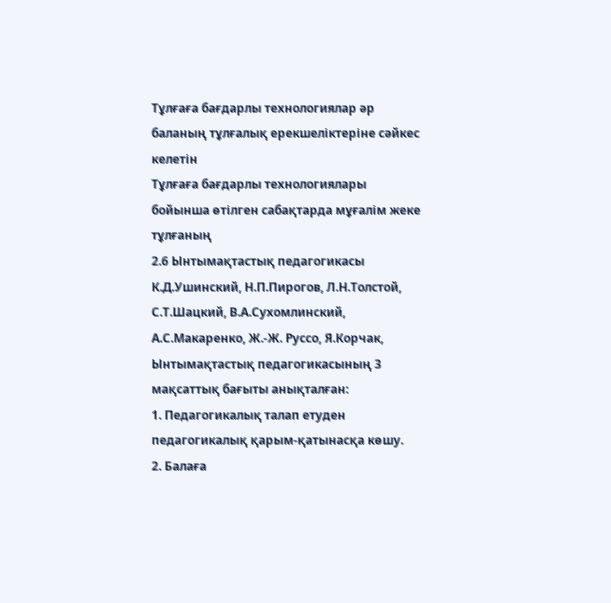Тұлғаға бағдарлы технологиялар әр баланың тұлғалық ерекшеліктеріне сәйкес келетін
Тұлғаға бағдарлы технологиялары бойынша өтілген сабақтарда мұғалім жеке тұлғаның
2.6 Ынтымақтастық педагогикасы
К.Д.Ушинский, Н.П.Пирогов, Л.Н.Толстой, С.Т.Шацкий, В.А.Сухомлинский, А.С.Макаренко, Ж.-Ж. Руссо, Я.Корчак,
Ынтымақтастық педагогикасының 3 мақсаттық бағыты анықталған:
1. Педагогикалық талап етуден педагогикалық қарым-қатынасқа көшу.
2. Балаға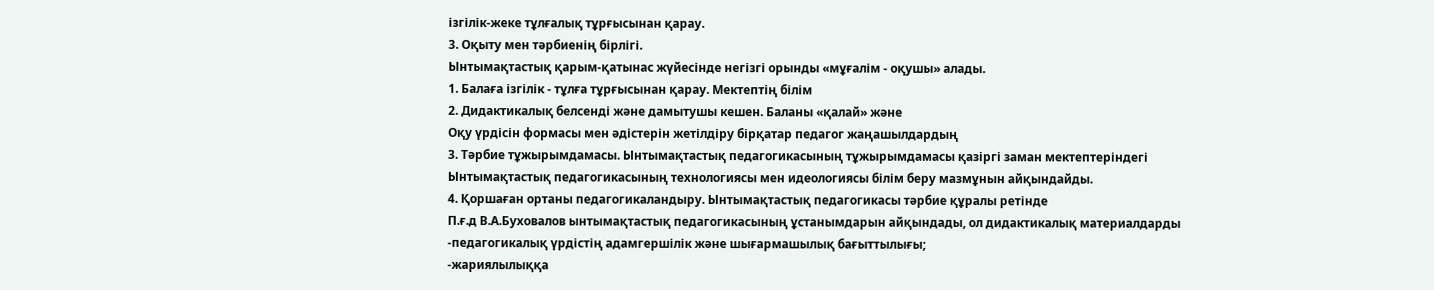ізгілік-жеке тұлғалық тұрғысынан қарау.
3. Оқыту мен тәрбиенің бірлігі.
Ынтымақтастық қарым-қатынас жүйесінде негізгі орынды «мұғалім - оқушы» алады.
1. Балаға ізгілік - тұлға тұрғысынан қарау. Мектептің білім
2. Дидактикалық белсенді және дамытушы кешен. Баланы «қалай» және
Оқу үрдісін формасы мен әдістерін жетілдіру бірқатар педагог жаңашылдардың
3. Тәрбие тұжырымдамасы. Ынтымақтастық педагогикасының тұжырымдамасы қазіргі заман мектептеріндегі
Ынтымақтастық педагогикасының технологиясы мен идеологиясы білім беру мазмұнын айқындайды.
4. Қоршаған ортаны педагогикаландыру. Ынтымақтастық педагогикасы тәрбие құралы ретінде
П.ғ.д В.А.Буховалов ынтымақтастық педагогикасының ұстанымдарын айқындады, ол дидактикалық материалдарды
-педагогикалық үрдістің адамгершілік және шығармашылық бағыттылығы;
-жариялылыққа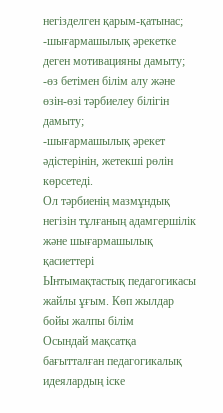негізделген қарым-қатынас;
-шығармашылық әрекетке деген мотивацияны дамыту;
-өз бетімен білім алу және өзін-өзі тәрбиелеу білігін дамыту;
-шығармашылық әрекет әдістерінін, жетекші рөлін көрсетеді.
Ол тәрбиенің мазмұндық негізін тұлғаның адамгершілік және шығармашылық қасиеттері
Ынтымақтастық педагогикасы жайлы ұғым. Көп жылдар бойы жалпы білім
Осындай мақсатқа бағытталған педагогикалық идеялардың іске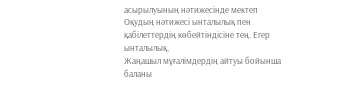асырылуының нәтижесінде мектеп
Оқудың нәтижесі ынталылық пен қабілеттердің көбейтіндісіне тең. Егер ынталылық,
Жаңашыл мұғалімдердің айтуы бойынша баланы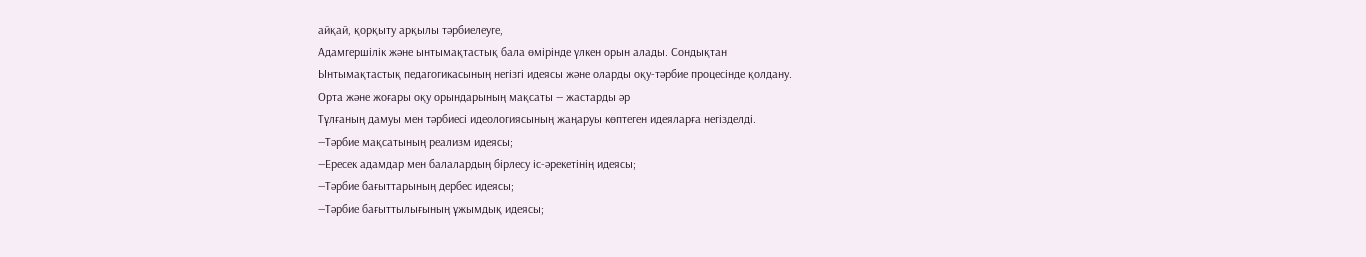айқай, қорқыту арқылы тәрбиелеуге,
Адамгершілік және ынтымақтастық бала өмірінде үлкен орын алады. Сондықтан
Ынтымақтастық педагогикасының негізгі идеясы және оларды оқу-тәрбие процесінде қолдану.
Орта және жоғары оқу орындарының мақсаты — жастарды әр
Тұлғаның дамуы мен тәрбиесі идеологиясының жаңаруы көптеген идеяларға негізделді.
—Тәрбие мақсатының реализм идеясы;
—Ересек адамдар мен балалардың бірлесу іс-әрекетінің идеясы;
—Тәрбие бағыттарының дербес идеясы;
—Тәрбие бағыттылығының ұжымдық идеясы;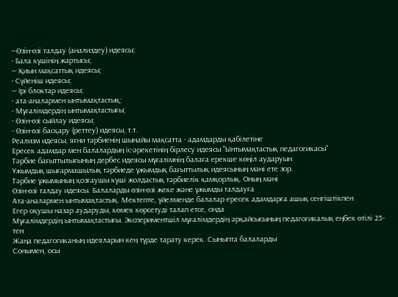—Өзін-өзі талдау (анализдеу) идеясы;
- Бала күшінің жартысы;
— Қиын мақсаттық идеясы;
- Сүйеніш идеясы;
— Ірі блоктар идеясы;
- ата-аналармен ынтымақтастық;
- Мұғалімдердің ынтымақтастығы;
- Өзін-өзі сыйлау идеясы;
- Өзін-өзі басқару (реттеу) идеясы, т.т.
Реализм идеясы, яғни тәрбиенің шынайы мақсатта - адамдарды қабілетіне
Ересек адамдар мен балалардың іс-әрекетінің бірлесу идеясы "Ынтымақтастық педагогикасы"
Тәрбие бағыттылығының дербес идеясы мұғалімнің балаға ерекше көңіл аударуын
Ұжымдық шығармашылық тәрбиеде ұжымдық бағыттылық идеясының мәні ете зор.
Тәрбие ұжымының қозғаушы күші жолдастық тәрбиелік қамқорлық. Оның мәні
Өзін-өзі талдау идеясы. Балаларды өзін-өзі жеке және ұжымды талдауға
Ата-аналармен ынтымақтастық. Мектепте, үйелменде балалар ересек адамдарға ашық сенгіштікпен
Егер оқушы назар аударуды, көмек көрсетуді талап етсе, онда
Мұғалімдердің ынтымақтастығы. Экспериментшіл мұғалімдердің әрқайсысының педагогикалық еңбек өтілі 25-тен
Жаңа педагогиканың идеяларын кең түрде тарату керек. Сыныпта балаларды
Сонымен, осы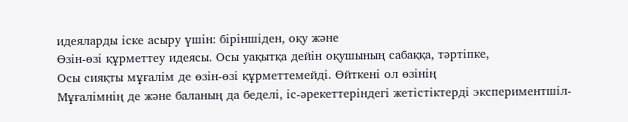идеяларды іске асыру үшін: біріншіден, оқу және
Өзін-өзі құрметтеу идеясы. Осы уақытқа дейін оқушының сабаққа, тәртіпке,
Осы сияқты мұғалім де өзін-өзі құрметтемейді. Өйткені ол өзінің
Мұғалімнің де және баланың да беделі, іс-әрекеттеріндегі жетістіктерді экспериментшіл-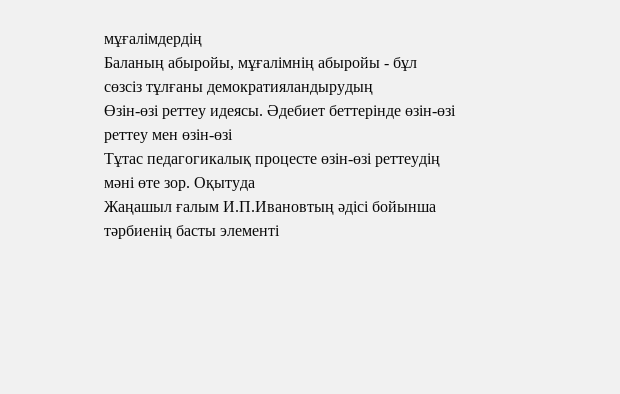мұғалімдердің
Баланың абыройы, мұғалімнің абыройы - бұл сөзсіз тұлғаны демократияландырудың
Өзін-өзі реттеу идеясы. Әдебиет беттерінде өзін-өзі реттеу мен өзін-өзі
Тұтас педагогикалық процесте өзін-өзі реттеудің мәні өте зор. Оқытуда
Жаңашыл ғалым И.П.Ивановтың әдісі бойынша тәрбиенің басты элементі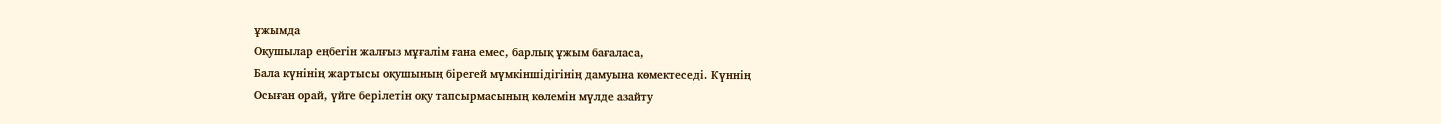ұжымда
Оқушылар еңбегін жалғыз мұғалім ғана емес, барлық ұжым бағаласа,
Бала күнінің жартысы оқушының бірегей мүмкіншідігінің дамуына көмектеседі. Күннің
Осыған орай, үйге берілетін оқу тапсырмасының көлемін мүлде азайту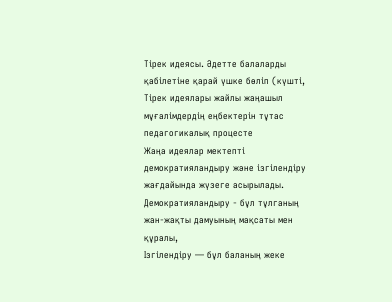Тірек идеясы. Әдетте балаларды қабілетіне қарай үшке бөліп (күшті,
Тірек идеялары жайлы жаңашыл мұғалімдердің еңбектерін тұтас педагогикалық процесте
Жаңа идеялар мектепті демократияландыру және ізгілендіру жағдайында жүзеге асырылады.
Демократияландыру - бұл тұлганың жан-жақты дамуының мақсаты мен құралы,
Ізгілендіру — бұл баланың жеке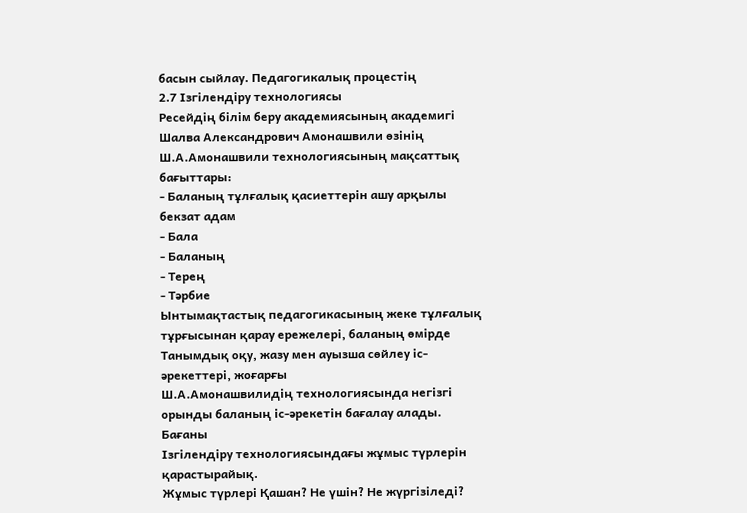басын сыйлау. Педагогикалық процестің
2.7 Ізгілендіру технологиясы
Ресейдің білім беру академиясының академигі Шалва Александрович Амонашвили өзінің
Ш.А.Амонашвили технологиясының мақсаттық бағыттары:
- Баланың тұлғалық қасиеттерін ашу арқылы бекзат адам
- Бала
- Баланың
- Терең
- Тәрбие
Ынтымақтастық педагогикасының жеке тұлғалық тұрғысынан қарау ережелері, баланың өмірде
Танымдық оқу, жазу мен ауызша сөйлеу іс-әрекеттері, жоғарғы
Ш.А.Амонашвилидің технологиясында негізгі орынды баланың іс-әрекетін бағалау алады. Бағаны
Ізгілендіру технологиясындағы жұмыс түрлерін қарастырайық.
Жұмыс түрлері Қашан? Не үшін? Не жүргізіледі?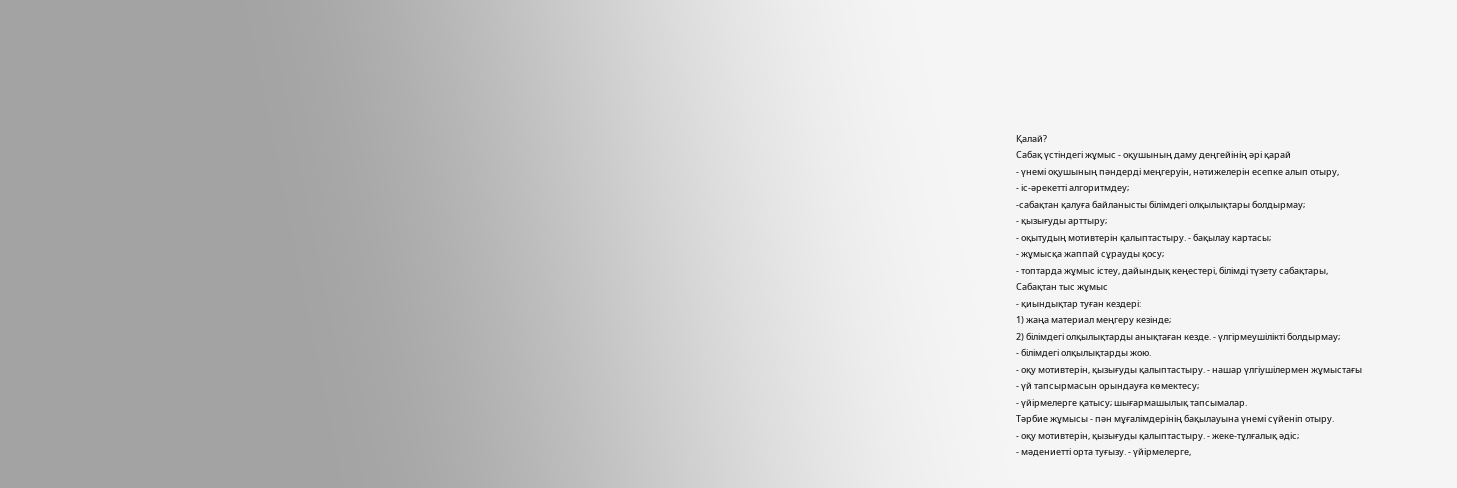Қалай?
Сабақ үстіндегі жұмыс - оқушының даму деңгейінің әрі қарай
- үнемі оқушының пәндерді меңгеруін, нәтижелерін есепке алып отыру,
- іс-әрекетті алгоритмдеу;
-сабақтан қалуға байланысты білімдегі олқылықтары болдырмау;
- қызығуды арттыру;
- оқытудың мотивтерін қалыптастыру. - бақылау картасы;
- жұмысқа жаппай сұрауды қосу;
- топтарда жұмыс істеу, дайындық кеңестері, білімді түзету сабақтары,
Сабақтан тыс жұмыс
- қиындықтар туған кездері:
1) жаңа материал меңгеру кезінде;
2) білімдегі олқылықтарды анықтаған кезде. - үлгірмеушілікті болдырмау;
- білімдегі олқылықтарды жою.
- оқу мотивтерін, қызығуды қалыптастыру. - нашар үлгіушілермен жұмыстағы
- үй тапсырмасын орындауға көмектесу;
- үйірмелерге қатысу; шығармашылық тапсымалар.
Тәрбие жұмысы - пән мұғалімдерінің бақылауына үнемі сүйеніп отыру.
- оқу мотивтерін, қызығуды қалыптастыру. - жеке-тұлғалық әдіс;
- мәдениетті орта туғызу. - үйірмелерге,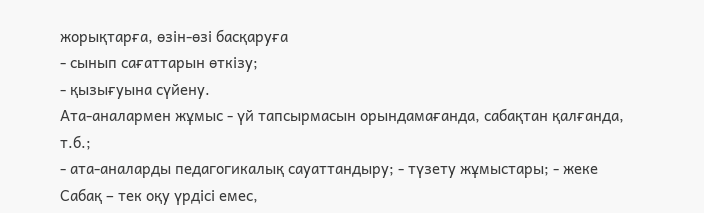жорықтарға, өзін-өзі басқаруға
- сынып сағаттарын өткізу;
- қызығуына сүйену.
Ата-аналармен жұмыс - үй тапсырмасын орындамағанда, сабақтан қалғанда, т.б.;
- ата-аналарды педагогикалық сауаттандыру; - түзету жұмыстары; - жеке
Сабақ – тек оқу үрдісі емес,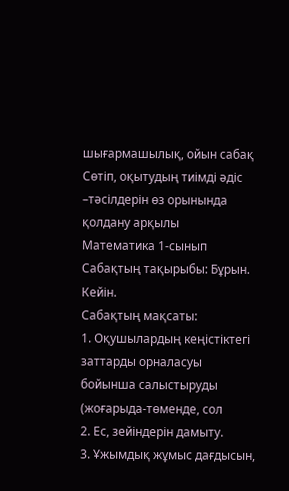шығармашылық, ойын сабақ
Сөтіп, оқытудың тиімді әдіс –тәсілдерін өз орынында қолдану арқылы
Математика 1-сынып
Сабақтың тақырыбы: Бұрын. Кейін.
Сабақтың мақсаты:
1. Оқушылардың кеңістіктегі заттарды орналасуы бойынша салыстыруды (жоғарыда-төменде, сол
2. Ес, зейіндерін дамыту.
3. Ұжымдық жұмыс дағдысын,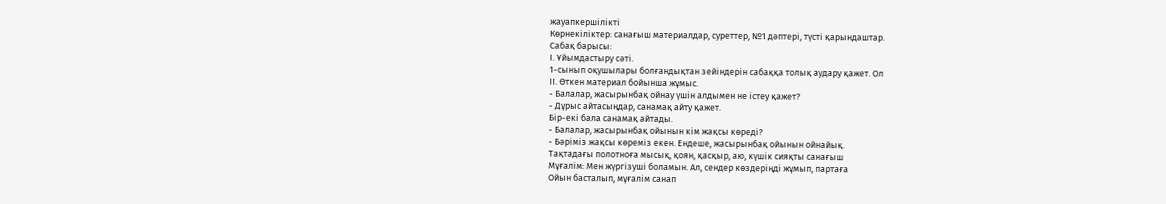жауапкершілікті
Көрнекіліктер: санағыш материалдар, суреттер, №1 дәптері, түсті қарындаштар.
Сабақ барысы:
І. Ұйымдастыру сәті.
1-сынып оқушылары болғандықтан зейіндерін сабаққа толық аудару қажет. Ол
ІІ. Өткен материал бойынша жұмыс.
- Балалар, жасырынбақ ойнау үшін алдымен не істеу қажет?
- Дұрыс айтасыңдар, санамақ айту қажет.
Бір-екі бала санамақ айтады.
- Балалар, жасырынбақ ойынын кім жақсы көреді?
- Бәріміз жақсы көреміз екен. Ендеше, жасырынбақ ойынын ойнайық.
Тақтадағы полотноға мысық, қоян, қасқыр, аю, күшік сияқты санағыш
Мұғалім: Мен жүргізуші боламын. Ал, сендер көздеріңді жұмып, партаға
Ойын басталып, мұғалім санап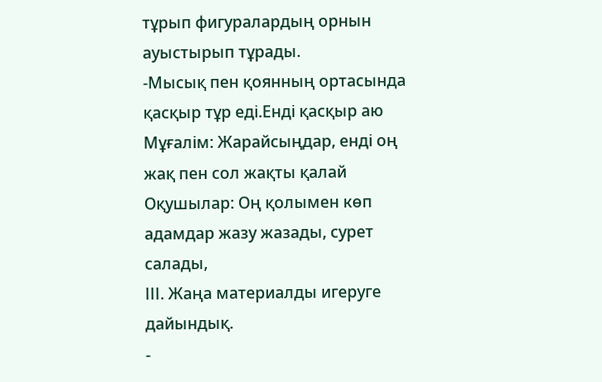тұрып фигуралардың орнын ауыстырып тұрады.
-Мысық пен қоянның ортасында қасқыр тұр еді.Енді қасқыр аю
Мұғалім: Жарайсыңдар, енді оң жақ пен сол жақты қалай
Оқушылар: Оң қолымен көп адамдар жазу жазады, сурет салады,
ІІІ. Жаңа материалды игеруге дайындық.
-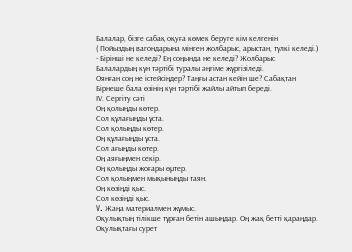Балалар, бізге сабақ оқуға көмек беруге кім келгенін
( Пойыздың вагондарына мінген жолбарыс, арыстан, түлкі келеді.)
- Бірінші не келеді? Ең соңында не келеді? Жолбарыс
Балалардың күн тәртібі туралы әңгіме жүргізіледі.
Оянған соң не істейсіңдер? Таңғы астан кейін ше? Сабақтан
Бірнеше бала өзінің күн тәртібі жайлы айтып береді.
ІV. Сергіту сәті
Оң қолыңды көтер.
Сол құлағыңды ұста.
Сол қолыңды көтер.
Оң құлағыңды ұста.
Сол ағыңды көтер.
Оң аяғыңмен секір.
Оң қолыңды жоғары өµтер.
Сол қолыңмен мықыныңды таян.
Оң көзіңді қыс.
Сол көзіңді қыс.
V. Жаңа материалмен жұмыс.
Оқулықтың тілікше тұрған бетін ашыңдар. Оң жақ бетті қараңдар.
Оқулықтағы сурет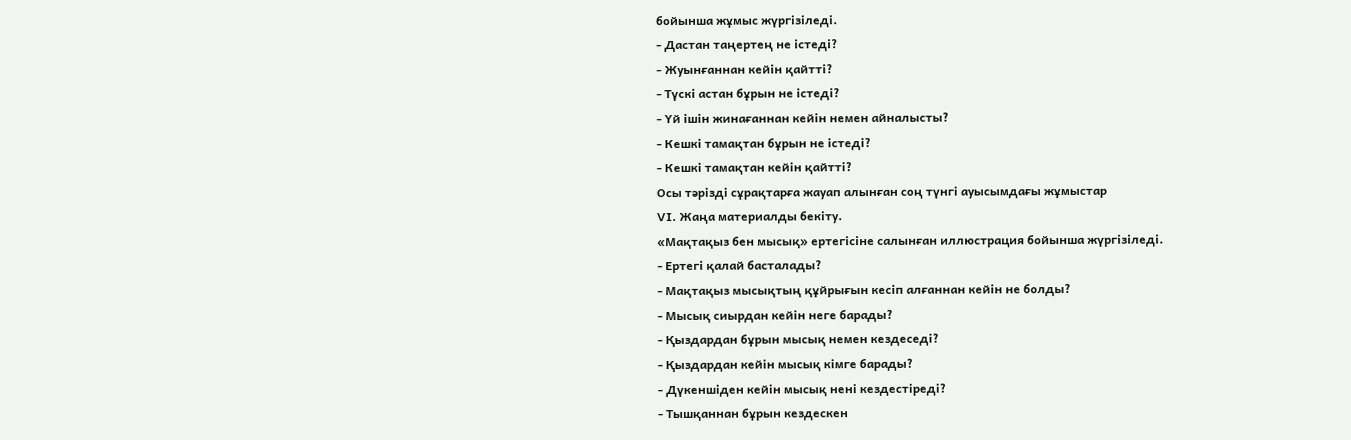бойынша жұмыс жүргізіледі.
- Дастан таңертең не істеді?
- Жуынғаннан кейін қайтті?
- Түскі астан бұрын не істеді?
- Үй ішін жинағаннан кейін немен айналысты?
- Кешкі тамақтан бұрын не істеді?
- Кешкі тамақтан кейін қайтті?
Осы тәрізді сұрақтарға жауап алынған соң түнгі ауысымдағы жұмыстар
VІ. Жаңа материалды бекіту.
«Мақтақыз бен мысық» ертегісіне салынған иллюстрация бойынша жүргізіледі.
- Ертегі қалай басталады?
- Мақтақыз мысықтың құйрығын кесіп алғаннан кейін не болды?
- Мысық сиырдан кейін неге барады?
- Қыздардан бұрын мысық немен кездеседі?
- Қыздардан кейін мысық кімге барады?
- Дүкеншіден кейін мысық нені кездестіреді?
- Тышқаннан бұрын кездескен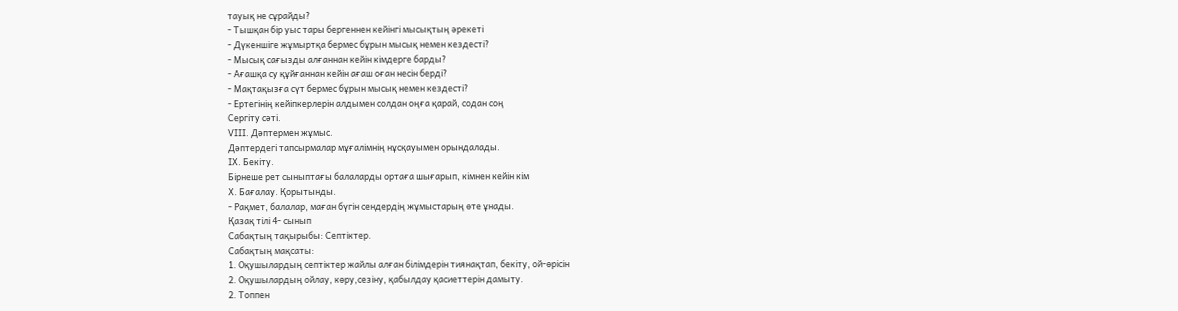тауық не сұрайды?
- Тышқан бір уыс тары бергеннен кейінгі мысықтың әрекеті
- Дүкеншіге жұмыртқа бермес бұрын мысық немен кездесті?
- Мысық сағызды алғаннан кейін кімдерге барды?
- Ағашқа су құйғаннан кейін ағаш оған несін берді?
- Мақтақызға сүт бермес бұрын мысық немен кездесті?
- Ертегінің кейіпкерлерін алдымен солдан оңға қарай, содан соң
Сергіту сәті.
VІІІ. Дәптермен жұмыс.
Дәптердегі тапсырмалар мұғалімнің нұсқауымен орындалады.
ІХ. Бекіту.
Бірнеше рет сыныптағы балаларды ортаға шығарып, кімнен кейін кім
Х. Бағалау. Қорытынды.
- Рақмет, балалар, маған бүгін сендердің жұмыстарың өте ұнады.
Қазақ тілі 4- сынып
Сабақтың тақырыбы: Септіктер.
Сабақтың мақсаты:
1. Оқушылардың септіктер жайлы алған білімдерін тиянақтап, бекіту, ой-өрісін
2. Оқушылардың ойлау, көру,сезіну, қабылдау қасиеттерін дамыту.
2. Топпен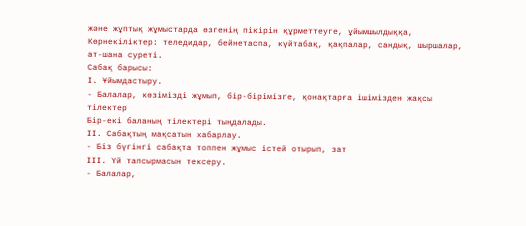және жұптық жұмыстарда өзгенің пікірін құрметтеуге, ұйымшылдыққа,
Көрнекіліктер: теледидар, бейнетаспа, күйтабақ, қақпалар, сандық, шыршалар, ат-шана суреті.
Сабақ барысы:
І. Ұйымдастыру.
- Балалар, көзімізді жұмып, бір-бірімізге, қонақтарға ішімізден жақсы тілектер
Бір-екі баланың тілектері тыңдалады.
ІІ. Сабақтың мақсатын хабарлау.
- Біз бүгінгі сабақта топпен жұмыс істей отырып, зат
ІІІ. Үй тапсырмасын тексеру.
- Балалар,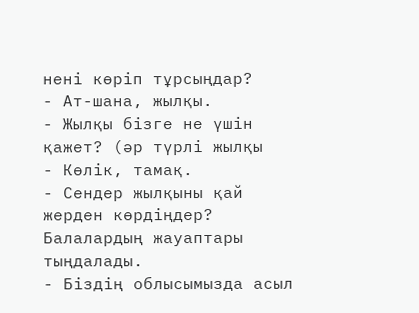нені көріп тұрсыңдар?
- Ат-шана, жылқы.
- Жылқы бізге не үшін қажет? (әр түрлі жылқы
- Көлік, тамақ.
- Сендер жылқыны қай жерден көрдіңдер?
Балалардың жауаптары тыңдалады.
- Біздің облысымызда асыл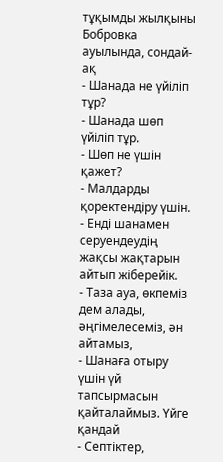тұқымды жылқыны Бобровка ауылында, сондай-ақ
- Шанада не үйіліп тұр?
- Шанада шөп үйіліп тұр.
- Шөп не үшін қажет?
- Малдарды қоректендіру үшін.
- Енді шанамен серуендеудің жақсы жақтарын айтып жіберейік.
- Таза ауа, өкпеміз дем алады, әңгімелесеміз, ән айтамыз,
- Шанаға отыру үшін үй тапсырмасын қайталаймыз. Үйге қандай
- Септіктер,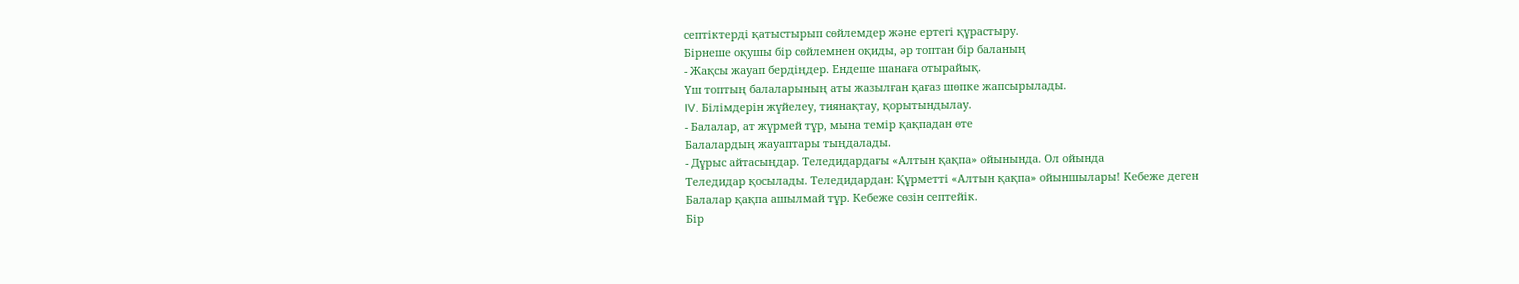септіктерді қатыстырып сөйлемдер және ертегі құрастыру.
Бірнеше оқушы бір сөйлемнен оқиды, әр топтан бір баланың
- Жақсы жауап бердіңдер. Ендеше шанаға отырайық.
Үш топтың балаларының аты жазылған қағаз шөпке жапсырылады.
IV. Білімдерін жүйелеу, тиянақтау, қорытындылау.
- Балалар, ат жүрмей тұр, мына темір қақпадан өте
Балалардың жауаптары тыңдалады.
- Дұрыс айтасыңдар. Теледидардағы «Алтын қақпа» ойынында. Ол ойында
Теледидар қосылады. Теледидардан: Құрметті «Алтын қақпа» ойыншылары! Кебеже деген
Балалар қақпа ашылмай тұр. Кебеже сөзін септейік.
Бір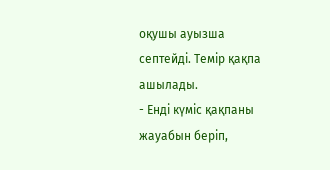оқушы ауызша септейді. Темір қақпа ашылады.
- Енді күміс қақпаны жауабын беріп,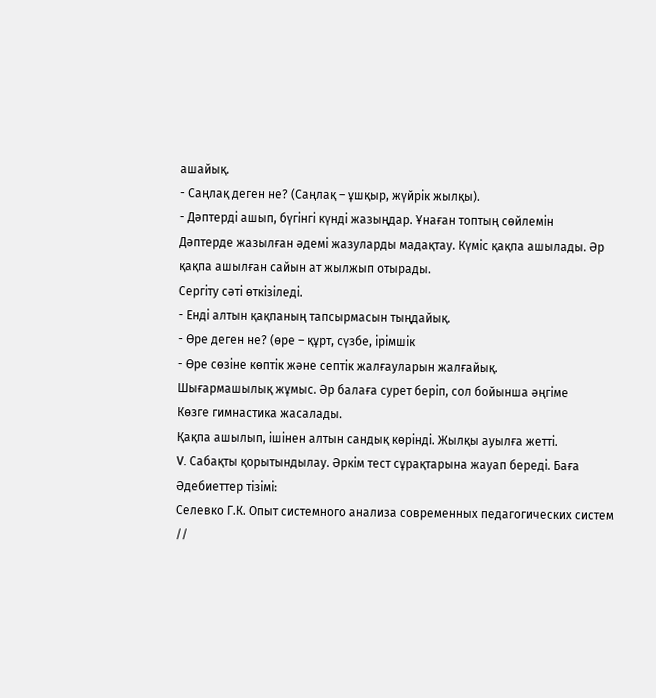ашайық.
- Саңлақ деген не? (Саңлақ – ұшқыр, жүйрік жылқы).
- Дәптерді ашып, бүгінгі күнді жазыңдар. Ұнаған топтың сөйлемін
Дәптерде жазылған әдемі жазуларды мадақтау. Күміс қақпа ашылады. Әр
қақпа ашылған сайын ат жылжып отырады.
Сергіту сәті өткізіледі.
- Енді алтын қақпаның тапсырмасын тыңдайық.
- Өре деген не? (өре – құрт, сүзбе, ірімшік
- Өре сөзіне көптік және септік жалғауларын жалғайық.
Шығармашылық жұмыс. Әр балаға сурет беріп, сол бойынша әңгіме
Көзге гимнастика жасалады.
Қақпа ашылып, ішінен алтын сандық көрінді. Жылқы ауылға жетті.
V. Сабақты қорытындылау. Әркім тест сұрақтарына жауап береді. Баға
Әдебиеттер тізімі:
Селевко Г.К. Опыт системного анализа современных педагогических систем //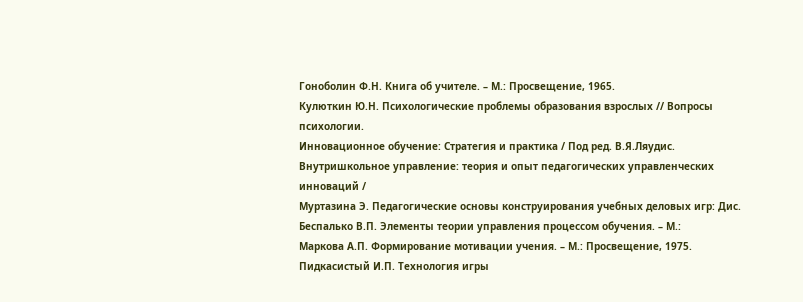Гоноболин Ф.Н. Книга об учителе. – М.: Просвещение, 1965.
Кулюткин Ю.Н. Психологические проблемы образования взрослых // Вопросы психологии.
Инновационное обучение: Стратегия и практика / Под ред. В.Я.Ляудис.
Внутришкольное управление: теория и опыт педагогических управленческих инноваций /
Муртазина Э. Педагогические основы конструирования учебных деловых игр: Дис.
Беспалько В.П. Элементы теории управления процессом обучения. – М.:
Маркова А.П. Формирование мотивации учения. – М.: Просвещение, 1975.
Пидкасистый И.П. Технология игры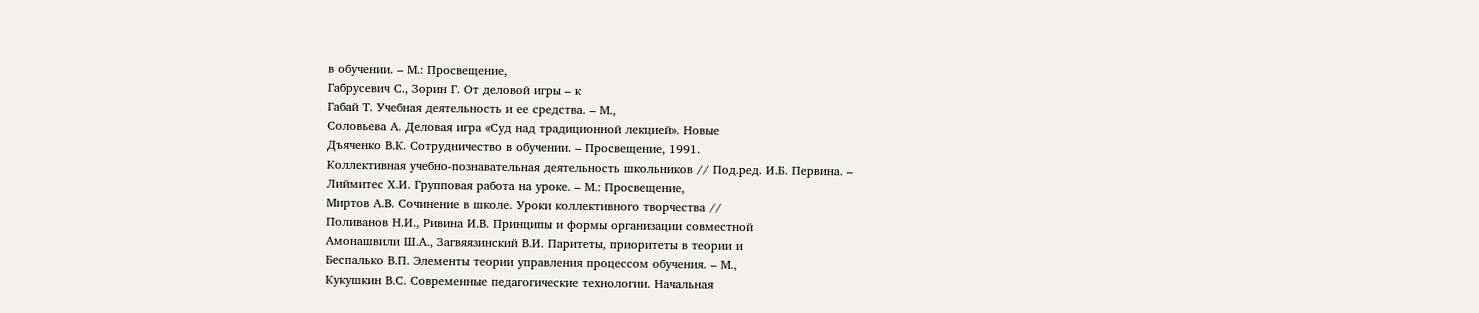в обучении. – М.: Просвещение,
Габрусевич С., Зорин Г. От деловой игры – к
Габай Т. Учебная деятельность и ее средства. – М.,
Соловьева А. Деловая игра «Суд над традиционной лекцией». Новые
Дъяченко В.К. Сотрудничество в обучении. – Просвещение, 1991.
Коллективная учебно-познавательная деятельность школьников // Под.ред. И.Б. Первина. –
Лиймитес Х.И. Групповая работа на уроке. – М.: Просвещение,
Миртов А.В. Сочинение в школе. Уроки коллективного творчества //
Поливанов Н.И., Ривина И.В. Принципы и формы организации совместной
Амонашвили Ш.А., Загвяязинский В.И. Паритеты, приоритеты в теории и
Беспалько В.П. Элементы теории управления процессом обучения. – М.,
Кукушкин В.С. Современные педагогические технологии. Начальная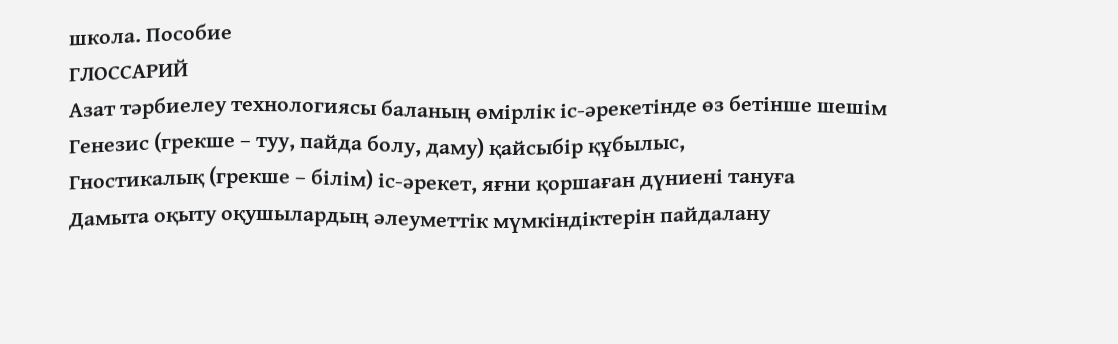школа. Пособие
ГЛОССАРИЙ
Азат тәрбиелеу технологиясы баланың өмірлік іс-әрекетінде өз бетінше шешім
Генезис (грекше – туу, пайда болу, даму) қайсыбір құбылыс,
Гностикалық (грекше – білім) іс-әрекет, яғни қоршаған дүниені тануға
Дамыта оқыту оқушылардың әлеуметтік мүмкіндіктерін пайдалану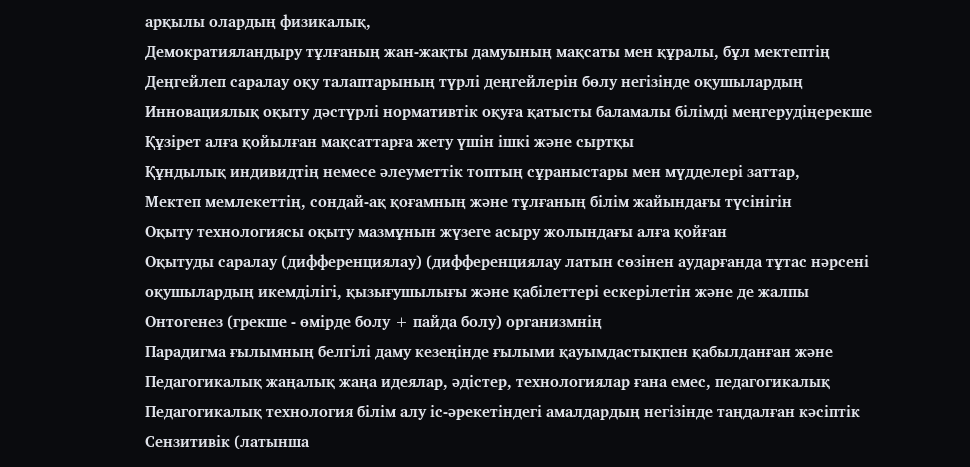арқылы олардың физикалық,
Демократияландыру тұлғаның жан-жақты дамуының мақсаты мен құралы, бұл мектептің
Деңгейлеп саралау оқу талаптарының түрлі деңгейлерін бөлу негізінде оқушылардың
Инновациялық оқыту дәстүрлі нормативтік оқуға қатысты баламалы білімді меңгерудіңерекше
Құзірет алға қойылған мақсаттарға жету үшін ішкі және сыртқы
Құндылық индивидтің немесе әлеуметтік топтың сұраныстары мен мүдделері заттар,
Мектеп мемлекеттің, сондай-ақ қоғамның және тұлғаның білім жайындағы түсінігін
Оқыту технологиясы оқыту мазмұнын жүзеге асыру жолындағы алға қойған
Оқытуды саралау (дифференциялау) (дифференциялау латын сөзінен аударғанда тұтас нәрсені
оқушылардың икемділігі, қызығушылығы және қабілеттері ескерілетін және де жалпы
Онтогенез (грекше - өмірде болу + пайда болу) организмнің
Парадигма ғылымның белгілі даму кезеңінде ғылыми қауымдастықпен қабылданған және
Педагогикалық жаңалық жаңа идеялар, әдістер, технологиялар ғана емес, педагогикалық
Педагогикалық технология білім алу іс-әрекетіндегі амалдардың негізінде таңдалған кәсіптік
Сензитивік (латынша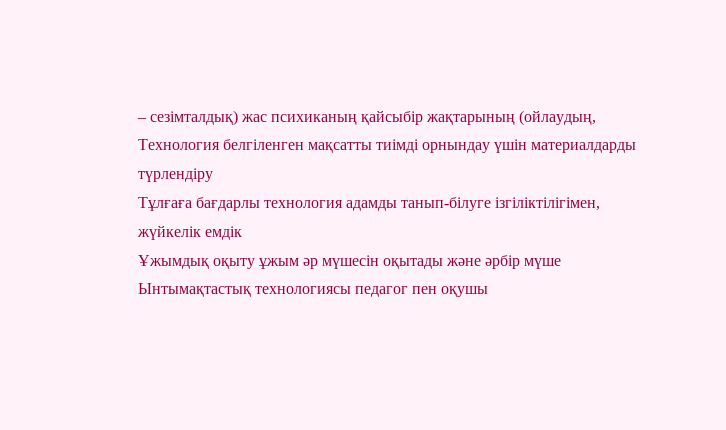– сезімталдық) жас психиканың қайсыбір жақтарының (ойлаудың,
Технология белгіленген мақсатты тиімді орнындау үшін материалдарды түрлендіру
Тұлғаға бағдарлы технология адамды танып-білуге ізгіліктілігімен, жүйкелік емдік
Ұжымдық оқыту ұжым әр мүшесін оқытады және әрбір мүше
Ынтымақтастық технологиясы педагог пен оқушы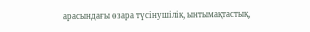арасындағы өзара түсінушілік, ынтымақтастық,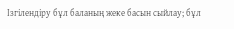Ізгілендіру бұл баланың жеке басын сыйлау; бұл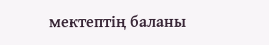мектептің баланы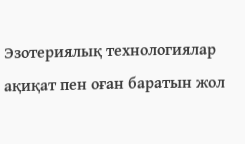Эзотериялық технологиялар ақиқат пен оған баратын жол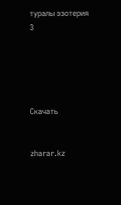туралы эзотерия
3





Скачать


zharar.kz